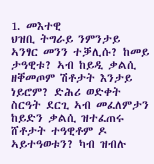1. መእተዊ
ህዝቢ ትግራይ ንምንታይ ኣንፃር መንን ተቓሊሱ? ከመይ ታዓዊቱ? ኣብ ከይዲ ቃልሲ ዘቐመጦም ሽቶታት እንታይ ነይሮም? ድሕሪ ወድቀት ስርዓት ደርጊ ኣብ መፈለምታን ከይድን ቃልሲ ዝተፈጠሩ ሸቶታት ተዓዊቶም ዶ ኣይተዓወቱን? ካብ ዝብሉ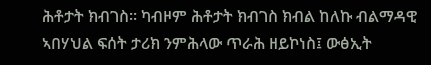ሕቶታት ክብገስ፡፡ ካብዞም ሕቶታት ክብገስ ክብል ከለኩ ብልማዳዊ ኣበሃህል ፍሰት ታሪክ ንምሕላው ጥራሕ ዘይኮነስ፤ ውፅኢት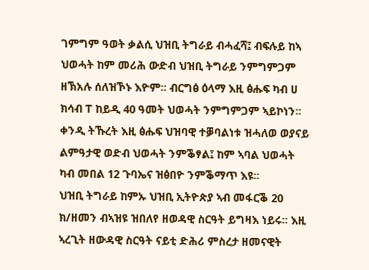ገምግም ዓወት ቃልሲ ህዝቢ ትግራይ ብሓፈሻ፤ ብፍሉይ ከኣ ህወሓት ከም መሪሕ ውድብ ህዝቢ ትግራይ ንምግምጋም ዘኽአሉ ሰለዝኾኑ እዮም፡፡ ብርግፅ ዕላማ እዚ ፅሑፍ ካብ ሀ ክሳብ ፐ ከይዲ 40 ዓመት ህወሓት ንምግምጋም ኣይኮነን፡፡ ቀንዲ ትኹረት እዚ ፅሑፍ ህዝባዊ ተቓባልነቱ ዝሓለወ ወያናይ ልምዓታዊ ወድብ ህወሓት ንምቕፃል፤ ከም ኣባል ህወሓት ካብ መበል 12 ጉባኤና ዝፅበዮ ንምቕማጥ እዩ፡፡
ህዝቢ ትግራይ ከምኡ ህዝቢ ኢትዮጵያ ኣብ መፋርቕ 20 ክ/ዘመን ብኣዝዩ ዝበለየ ዘወዳዊ ስርዓት ይግዛእ ነይሩ፡፡ እዚ ኣረጊት ዘውዳዊ ስርዓት ናይቲ ድሕሪ ምስረታ ዘመናዊት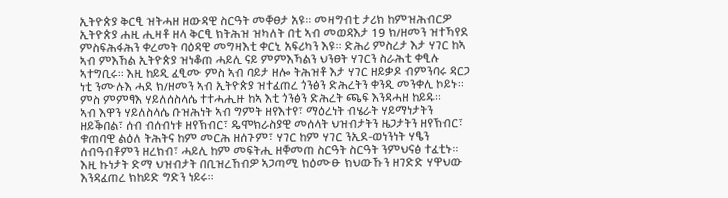ኢትዮጵያ ቅርፂ ዝትሓዘ ዘውዳዊ ስርዓት መቐፀታ አዩ፡፡ መዛግብቲ ታሪክ ከምዝሕብርዎ ኢትዮጵያ ሐዚ ሒዛቶ ዘላ ቅርፂ ክትሕዝ ዝካለት በቲ ኣብ መወዳእታ 19 ክ/ዘመን ዝተኻየደ ምስፍሕፋሕን ቀረመት ባዕዳዊ መግዛእቲ ቀርኒ አፍሪካን እዩ፡፡ ድሕሪ ምስረታ እታ ሃገር ከኣ ኣብ ምእኸል ኢትዮጵያ ዝነቆጠ ሓይሊ ናይ ምምእኻልን ህንፀት ሃገርን ስራሕቲ ቀፂሉ ኣተግቢሩ፡፡ እዚ ከይዲ ፈፂሙ ምስ ኣብ ባይታ ዘሎ ትሕዝቶ እታ ሃገር ዘይቃዶ ብምንባሩ ዳርጋ ነቲ ንሙሉእ ሓደ ክ/ዘመን ኣብ ኢትዮጵያ ዝተፈጠረ ጎንፅን ድሕረትን ቀንዲ መንቀሊ ኮይኑ፡፡ ምስ ምምፃእ ሃይለሰስላሴ ተተሓሒዙ ከኣ እቲ ጎንፅን ድሕረት ጫፍ እንዳሓዘ ከይዱ፡፡
ኣብ እዋን ሃይለስላሴ ቡዝሕነት ኣብ ግምት ዘየእተየ፣ ማዕረነት ብሄራት ሃይማነታትን ዘይቕበል፣ ሰብ ብሰብነቱ ዘየኽብር፣ ዴሞክራስያዊ መሰላት ህዝብታትን ዜጋታትን ዘየኽብር፣ ቁጠባዊ ልዕለ ትሕትና ከም መርሕ ዘሰጉም፣ ሃገር ከም ሃገር ንኢደ-ወነንነት ሃፄን ሰብዓብቶምን ዘረክብ፣ ሓይሊ ከም መፍትሒ ዘቐመጠ ስርዓት ስርዓት ንምህናፅ ተፈቲኑ፡፡ እዚ ኩነታት ድማ ህዝብታት በቢዝረኸብዎ ኣጋጣሚ ክዕሙፁ ክህውኹን ዘገድድ ሃዋህው እንዳፈጠረ ክከይድ ግድን ነይሩ፡፡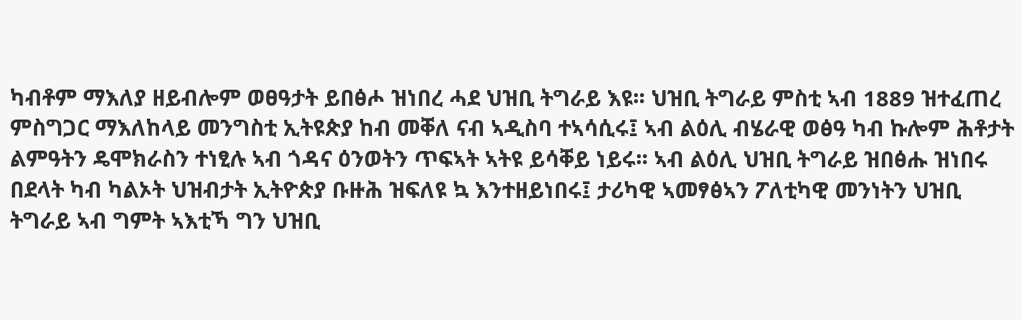ካብቶም ማእለያ ዘይብሎም ወፀዓታት ይበፅሖ ዝነበረ ሓደ ህዝቢ ትግራይ እዩ፡፡ ህዝቢ ትግራይ ምስቲ ኣብ 1889 ዝተፈጠረ ምስግጋር ማእለከላይ መንግስቲ ኢትዩጵያ ከብ መቐለ ናብ ኣዲስባ ተኣሳሲሩ፤ ኣብ ልዕሊ ብሄራዊ ወፅዓ ካብ ኩሎም ሕቶታት ልምዓትን ዴሞክራስን ተነፂሉ ኣብ ጎዳና ዕንወትን ጥፍኣት ኣትዩ ይሳቐይ ነይሩ፡፡ ኣብ ልዕሊ ህዝቢ ትግራይ ዝበፅሑ ዝነበሩ በደላት ካብ ካልኦት ህዝብታት ኢትዮጵያ ቡዙሕ ዝፍለዩ ኳ እንተዘይነበሩ፤ ታሪካዊ ኣመፃፅኣን ፖለቲካዊ መንነትን ህዝቢ ትግራይ ኣብ ግምት ኣእቲኻ ግን ህዝቢ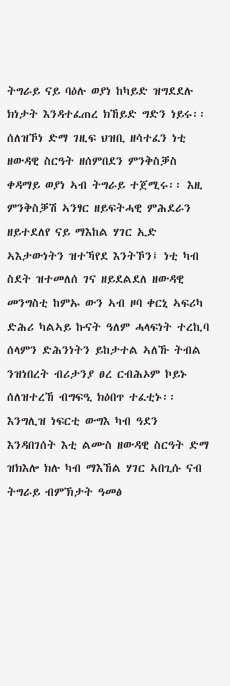ትግራይ ናይ ባዕሉ ወያነ ከካይድ ዝግደደሉ ክነታት እንዳተፈጠረ ክኸይድ ግድን ነይሩ፡፡
ሰለዝኾነ ድማ ገዚፍ ህዝቢ ዘሳተፈን ነቲ ዘውዳዊ ስርዓት ዘሰምበደን ምንቅስቓስ ቀዳማይ ወያነ ኣብ ትግራይ ተጀሚሩ፡፡ እዚ ምንቅስቓሽ ኣንፃር ዘይፍትሓዊ ምሕደራን ዘይተደለየ ናይ ማእከል ሃገር ኢድ ኣእታውነትን ዝተኻየደ እንትኾን፤ ነቲ ካብ ስደት ዝተመለሰ ገና ዘይደልደለ ዘውዳዊ መንግስቲ ከምኡ ውን ኣብ ዞባ ቀርኒ ኣፍሪካ ድሕሪ ካልኣይ ኩናት ዓለም ሓላፍነት ተረኪባ ሰላምን ድሕንነትን ይከታተል ኣለኹ ትብል ንዝነበረት ብሪታንያ ፀረ ርብሕኦም ኮይኑ ሰለዝተረኸ ብግፍዒ ክዕበጥ ተፈቲኑ፡፡ እንግሊዝ ነፍርቲ ውግእ ካብ ዓደን እንዳበገሰት እቲ ልሙስ ዘውዳዊ ስርዓት ድማ ዝክእሎ ክሉ ካብ ማእኸል ሃገር ኣበጊሱ ናብ ትግራይ ብምኽታት ዓመፅ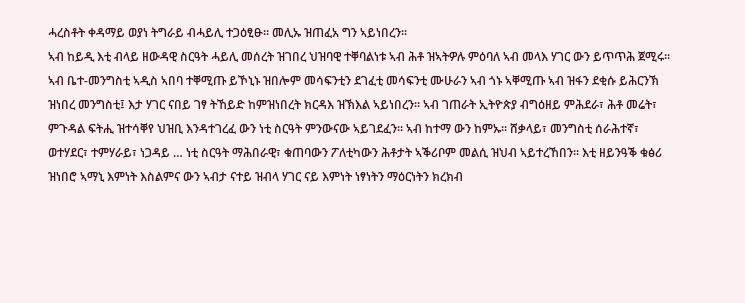ሓረስቶት ቀዳማይ ወያነ ትግራይ ብሓይሊ ተጋዕፂፁ፡፡ መሊኡ ዝጠፈአ ግን ኣይነበረን፡፡
ኣብ ከይዲ እቲ ብላይ ዘውዳዊ ስርዓት ሓይሊ መሰረት ዝገበረ ህዝባዊ ተቐባልነቱ ኣብ ሕቶ ዝኣትዎሉ ምዕባለ ኣብ መላእ ሃገር ውን ይጥጥሕ ጀሚሩ፡፡ ኣብ ቤተ-መንግስቲ ኣዲስ ኣበባ ተቐሚጡ ይኾኒኑ ዝበሎም መሳፍንቲን ደገፈቲ መሳፍንቲ ሙሁራን ኣብ ጎኑ ኣቐሚጡ ኣብ ዝፋን ደቂሱ ይሕርንኽ ዝነበረ መንግስቲ፤ እታ ሃገር ናበይ ገፃ ትኸይድ ከምዝነበረት ክርዳእ ዝኽእል ኣይነበረን፡፡ ኣብ ገጠራት ኢትዮጵያ ብግዕዘይ ምሕደራ፣ ሕቶ መሬት፣ ምጉዳል ፍትሒ ዝተሳቐየ ህዝቢ እንዳተገረፈ ውን ነቲ ስርዓት ምንውናው ኣይገደፈን፡፡ ኣብ ከተማ ውን ከምኡ፡፡ ሸቃላይ፣ መንግስቲ ሰራሕተኛ፣ ወተሃደር፣ ተምሃራይ፣ ነጋዳይ … ነቲ ስርዓት ማሕበራዊ፣ ቁጠባውን ፖለቲካውን ሕቶታት ኣቕሪቦም መልሲ ዝህብ ኣይተረኸበን፡፡ እቲ ዘይንዓቕ ቁፅሪ ዝነበሮ ኣማኒ እምነት እስልምና ውን ኣብታ ናተይ ዝብላ ሃገር ናይ እምነት ነፃነትን ማዕርነትን ክረክብ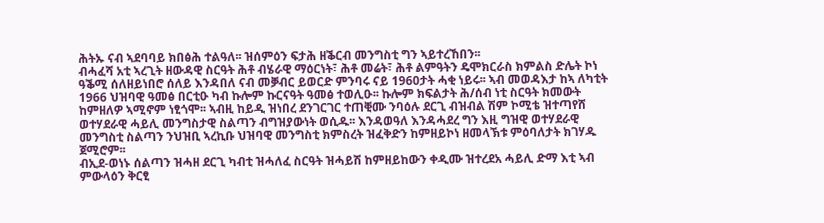ሕትኡ ናብ ኣደባባይ ክበፅሕ ተልዓለ፡፡ ዝሰምዕን ፍታሕ ዘቕርብ መንግስቲ ግን ኣይተረኸበን፡፡
ብሓፈሻ አቲ ኣረጊት ዘውዳዊ ስርዓት ሕቶ ብሄራዊ ማዕርነት፣ ሕቶ መሬት፣ ሕቶ ልምዓትን ዴሞክርራስ ክምልስ ድሌት ኮነ ዓቕሚ ሰለዘይነበሮ ሰለይ እንዳበለ ናብ መቓብር ይወርድ ምንባሩ ናይ 1960ታት ሓቂ ነይሩ፡፡ ኣብ መወዳእታ ከኣ ለካቲት 1966 ህዝባዊ ዓመፅ በርቲዑ ካብ ኩሎም ኩርናዓት ዓመፅ ተወሊዑ፡፡ ኩሎም ክፍልታት ሕ/ሰብ ነቲ ስርዓት ክመውት ከምዘለዎ ኣሚኖም ነፂጎሞ፡፡ ኣብዚ ከይዲ ዝነበረ ደንገርገር ተጠቒሙ ንባዕሉ ደርጊ ብዝብል ሽም ኮሚቴ ዝተጣየሸ ወተሃደራዊ ሓይሊ መንግስታዊ ስልጣን ብግዝያውነት ወሲዱ፡፡ እንዳወዓለ እንዳሓደረ ግን እዚ ግዝዊ ወተሃደራዊ መንግስቲ ስልጣን ንህዝቢ ኣረኪቡ ህዝባዊ መንግስቲ ክምስረት ዝፈቅድን ከምዘይኮነ ዘመላኽቱ ምዕባለታት ክገሃዱ ጀሚሮም፡፡
ብኢደ-ወነኑ ሰልጣን ዝሓዘ ደርጊ ካብቲ ዝሓለፈ ስርዓት ዝሓይሽ ከምዘይከውን ቀዲሙ ዝተረደአ ሓይሊ ድማ እቲ ኣብ ምውላዕን ቅርፂ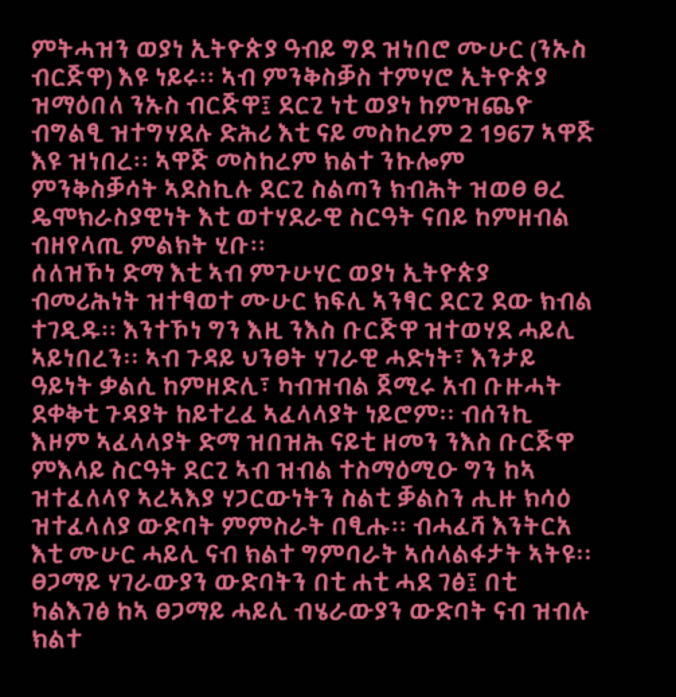ምትሓዝን ወያነ ኢትዮጵያ ዓብይ ግደ ዝነበሮ ሙሁር (ንኡስ ብርጅዋ) እዩ ነይሩ፡፡ ኣብ ምንቅስቓስ ተምሃሮ ኢትዮጵያ ዝማዕበለ ንኡስ ብርጅዋ፤ ደርጊ ነቲ ወያነ ከምዝጨዮ ብግልፂ ዝተግሃደሉ ድሕሪ እቲ ናይ መስከረም 2 1967 ኣዋጅ እዩ ዝነበረ፡፡ ኣዋጅ መስከረም ክልተ ንኩሎም ምንቅስቓሳት ኣደስኪሉ ደርጊ ስልጣን ክብሕት ዝወፀ ፀረ ዴሞክራስያዊነት እቲ ወተሃደራዊ ስርዓት ናበይ ከምዘብል ብዘየላጢ ምልክት ሂቡ፡፡
ሰለዝኾነ ድማ እቲ ኣብ ምጉሁሃር ወያነ ኢትዮጵያ ብመሪሕነት ዝተፃወተ ሙሁር ክፍሊ ኣንፃር ደርጊ ደው ክብል ተገዲዱ፡፡ እንተኾነ ግን እዚ ንእስ ቡርጅዋ ዝተወሃደ ሓይሊ ኣይነበረን፡፡ ኣብ ጉዳይ ህንፀት ሃገራዊ ሓድነት፣ እንታይ ዓይነት ቃልሲ ከምዘድሊ፣ ካብዝብል ጀሚሩ አብ ቡዙሓት ደቀቅቲ ጉዳያት ከይተረፈ ኣፈላላያት ነይሮም፡፡ ብሰንኪ እዞም ኣፈላላያት ድማ ዝበዝሕ ናይቲ ዘመን ንእስ ቡርጅዋ ምእላይ ስርዓት ደርጊ ኣብ ዝብል ተስማዕሚዑ ግን ከኣ ዝተፈለላየ ኣረኣእያ ሃጋርውነትን ስልቲ ቓልስን ሒዙ ክሳዕ ዝተፈላለያ ውድባት ምምስራት በፂሑ፡፡ ብሓፈሻ እንትርአ እቲ ሙሁር ሓይሊ ናብ ክልተ ግምባራት ኣሰላልፋታት ኣትዩ፡፡ ፀጋማይ ሃገራውያን ውድባትን በቲ ሐቲ ሓደ ገፅ፤ በቲ ካልእገፅ ከኣ ፀጋማይ ሓይሊ ብሄራውያን ውድባት ናብ ዝብሉ ክልተ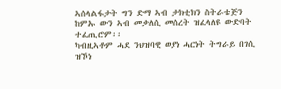ኣሰላልፋታት ግን ድማ ኣብ ታክቲክን ስትራቴጅን ከምኡ ውን ኣብ መቃለሲ መሰረት ዝፈላለዩ ውድባት ተፈጢሮም፡፡
ካብዚኣቶም ሓደ ንህዝባዊ ወያነ ሓርነት ትግራይ በገሲ ዝኾነ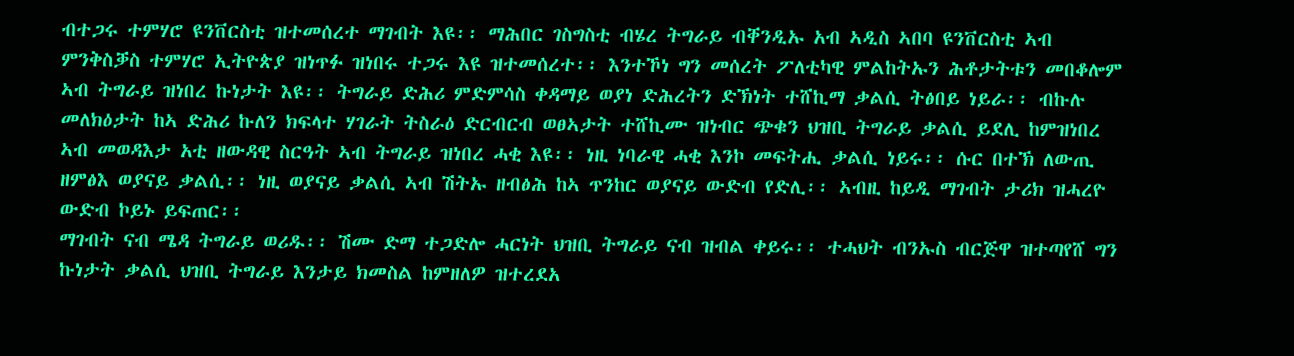ብተጋሩ ተምሃሮ ዩንቨርስቲ ዝተመሰረተ ማገብት እዩ፡፡ ማሕበር ገስግስቲ ብሄረ ትግራይ ብቐንዲኡ አብ ኣዲስ ኣበባ ዩንቨርስቲ ኣብ ምንቅስቓስ ተምሃሮ ኢትዮጵያ ዝነጥፉ ዝነበሩ ተጋሩ እዩ ዝተመሰረተ፡፡ እንተኾነ ግን መሰረት ፖለቲካዊ ምልከትኡን ሕቶታትቱን መበቆሎም ኣብ ትግራይ ዝነበረ ኩነታት እዩ፡፡ ትግራይ ድሕሪ ምድምሳስ ቀዳማይ ወያነ ድሕረትን ድኽነት ተሸኪማ ቃልሲ ትፅበይ ነይራ፡፡ ብኩሉ መለክዕታት ከኣ ድሕሪ ኩለን ክፍላተ ሃገራት ትስራዕ ድርብርብ ወፀኣታት ተሸኪሙ ዝነብር ጭቁን ህዝቢ ትግራይ ቃልሲ ይደሊ ከምዝነበረ ኣብ መወዳእታ አቲ ዘውዳዊ ስርዓት ኣብ ትግራይ ዝነበረ ሓቂ እዩ፡፡ ነዚ ነባራዊ ሓቂ እንኮ መፍትሒ ቃልሲ ነይሩ፡፡ ሱር በተኽ ለውጢ ዘምፅእ ወያናይ ቃልሲ፡፡ ነዚ ወያናይ ቃልሲ ኣብ ሽትኡ ዘብፅሕ ከኣ ጥንከር ወያናይ ውድብ የድሊ፡፡ ኣብዚ ከይዲ ማገብት ታሪክ ዝሓረዮ ውድብ ኮይኑ ይፍጠር፡፡
ማገብት ናብ ሜዳ ትግራይ ወሪዱ፡፡ ሽሙ ድማ ተጋድሎ ሓርነት ህዝቢ ትግራይ ናብ ዝብል ቀይሩ፡፡ ተሓህት ብንኡስ ብርጅዋ ዝተጣየሸ ግን ኩነታት ቃልሲ ህዝቢ ትግራይ እንታይ ክመስል ከምዘለዎ ዝተረደአ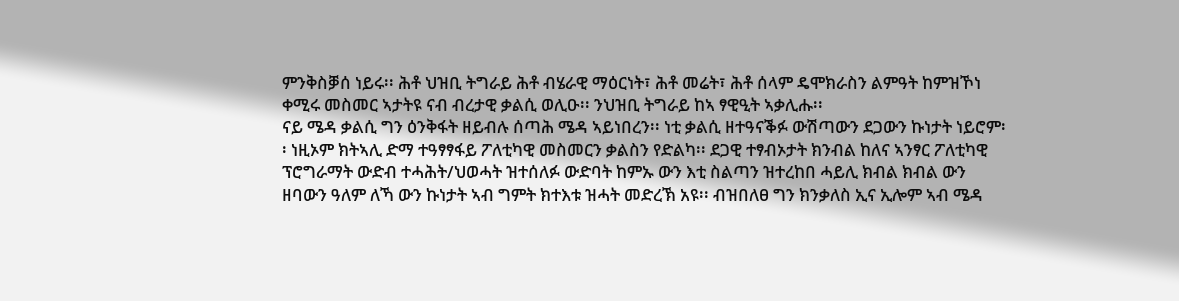ምንቅስቓሰ ነይሩ፡፡ ሕቶ ህዝቢ ትግራይ ሕቶ ብሄራዊ ማዕርነት፣ ሕቶ መሬት፣ ሕቶ ሰላም ዴሞክራስን ልምዓት ከምዝኾነ ቀሚሩ መስመር ኣታትዩ ናብ ብረታዊ ቃልሲ ወሊዑ፡፡ ንህዝቢ ትግራይ ከኣ ፃዊዒት ኣቃሊሑ፡፡
ናይ ሜዳ ቃልሲ ግን ዕንቅፋት ዘይብሉ ሰጣሕ ሜዳ ኣይነበረን፡፡ ነቲ ቃልሲ ዘተዓናቕፉ ውሽጣውን ደጋውን ኩነታት ነይሮም፡፡ ነዚኦም ክትኣሊ ድማ ተዓፃፃፋይ ፖለቲካዊ መስመርን ቃልስን የድልካ፡፡ ደጋዊ ተፃብኦታት ክንብል ከለና ኣንፃር ፖለቲካዊ ፕሮግራማት ውድብ ተሓሕት/ህወሓት ዝተሰለፉ ውድባት ከምኡ ውን እቲ ስልጣን ዝተረከበ ሓይሊ ክብል ክብል ውን ዘባውን ዓለም ለኻ ውን ኩነታት ኣብ ግምት ክተእቱ ዝሓት መድረኽ አዩ፡፡ ብዝበለፀ ግን ክንቃለስ ኢና ኢሎም ኣብ ሜዳ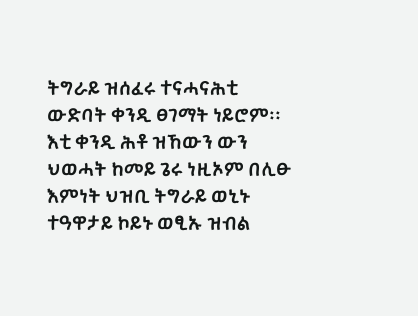ትግራይ ዝሰፈሩ ተናሓናሕቲ ውድባት ቀንዲ ፀገማት ነይሮም፡፡ እቲ ቀንዲ ሕቶ ዝኸውን ውን ህወሓት ከመይ ጌሩ ነዚኦም በሊፁ እምነት ህዝቢ ትግራይ ወኒኑ ተዓዋታይ ኮይኑ ወፂኡ ዝብል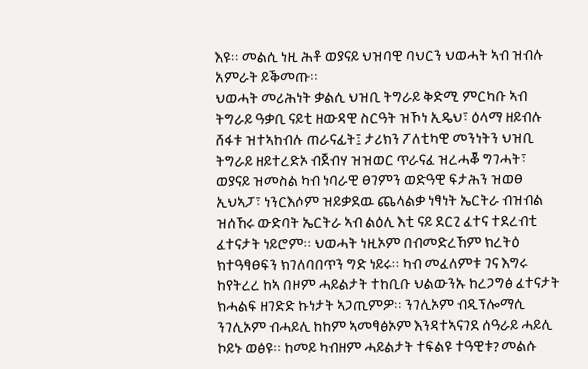እዩ፡፡ መልሲ ነዚ ሕቶ ወያናይ ህዝባዊ ባህርን ህወሓት ኣብ ዝብሉ አምራት ይቕመጡ፡፡
ህወሓት መሪሕነት ቃልሲ ህዝቢ ትግራይ ቅድሚ ምርካቡ ኣብ ትግራይ ዓቃቢ ናይቲ ዘውዳዊ ስርዓት ዝኾነ ኢዴህ፣ ዕላማ ዘይብሉ ሸፋቱ ዝተኣከብሉ ጠራናፊት፤ ታሪክን ፖለቲካዊ መንነትን ህዝቢ ትግራይ ዘይተረድኦ ብጀብሃ ዝዝወር ጥራናፈ ዝረሓቖ ግገሓት፣ ወያናይ ዝመስል ካብ ነባራዊ ፀገምን ወድዓዊ ፍታሕን ዝወፀ ኢህኣፓ፣ ነንርእሶም ዝይቃደዉ ጨላልቃ ነፃነት ኤርትራ ብዝብል ዝሰኸሩ ውድባት ኤርትራ ኣብ ልዕሊ እቲ ናይ ደርጊ ፈተና ተደረብቲ ፈተናታት ነይሮም፡፡ ህወሓት ነዚኦም በብመድረኸም ክረትዕ ክተዓፃፀፍን ክገለባበጥን ግድ ነይሩ፡፡ ካብ መፈለምቱ ገና እግሩ ከየትረረ ከኣ በዞም ሓይልታት ተከቢቡ ህልውንኡ ከረጋግፅ ፈተናታት ክሓልፍ ዘገድድ ኩነታት ኣጋጢምዎ፡፡ ንገሊኦም ብዲፕሎማሲ ንገሊኦም ብሓይሊ ከከም ኣመፃፅኦም እንዳተኣናገደ ሰዓራይ ሓይሊ ኮይኑ ወፅዩ፡፡ ከመይ ካብዘም ሓይልታት ተፍልዩ ተዓዊቱ? መልሱ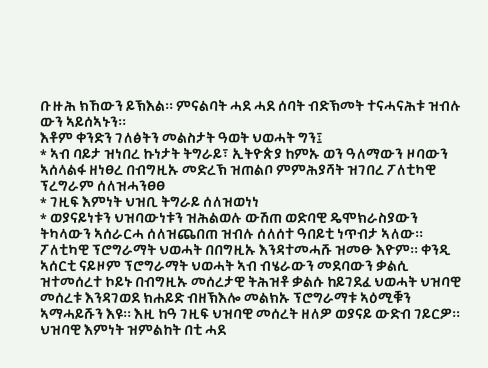ቡዙሕ ክኸውን ይኽእል፡፡ ምናልባት ሓደ ሓደ ሰባት ብድኽመት ተናሓናሕቱ ዝብሉ ውን ኣይሰኣኑን፡፡
እቶም ቀንድን ገለፅትን መልስታት ዓወት ህወሓት ግን፤
* ኣብ ባይታ ዝነበረ ኩነታት ትግራይ፣ ኢትዮጵያ ከምኡ ወን ዓለማውን ዞባውን ኣሰላልፋ ዘነፀረ በብግዚኡ መድረኽ ዝጠልቦ ምምሕያሻት ዝገበረ ፖለቲካዊ ፕረግራም ሰለዝሓንፀፀ
* ገዚፍ እምነት ህዝቢ ትግራይ ሰለዝወነነ
* ወያናይነቱን ህዝባውነቱን ዝሕልወሉ ውሽጠ ወድባዊ ዴሞክራስያውን ትካላውን ኣሰራርሓ ሰለዝጨበጠ ዝብሉ ሰለሰተ ዓበይቲ ነጥብታ ኣለው፡፡
ፖለቲካዊ ፕሮግራማት ህወሓት በበግዚኡ እንዳተመሓሹ ዝመፁ እዮም፡፡ ቀንዲ ኣሰርቲ ናይዞም ፕሮግራማት ህወሓት ኣብ ብሄራውን መደባውን ቃልሲ ዝተመሰረተ ኮይኑ በብግዚኡ መሰረታዊ ትሕዝቶ ቃልሱ ከይገደፈ ህወሓት ህዝባዊ መሰረቱ እንዳገወደ ክሐይድ ብዘኽእሎ መልክኡ ፕሮግራማቱ ኣዕሚቑን ኣማሓይሹን እዩ፡፡ እዚ ከዓ ገዚፍ ህዝባዊ መሰረት ዘለዎ ወያናይ ውድብ ገይርዎ፡፡
ህዝባዊ እምነት ዝምልከት በቲ ሓደ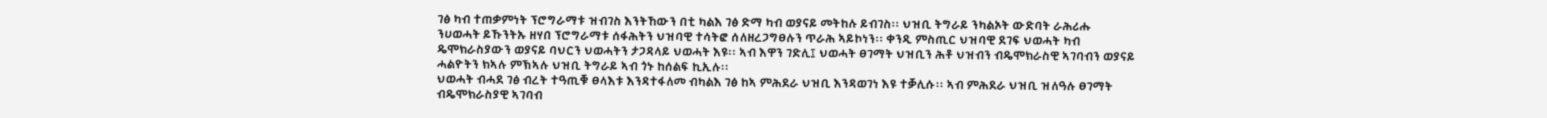ገፅ ካብ ተጠቃምነት ፕሮግራማቱ ዝብገስ እንትኸውን በቲ ካልእ ገፅ ድማ ካብ ወያናይ መትከሉ ይብገስ፡፡ ህዝቢ ትግራይ ንካልኦት ውድባት ራሕሪሑ ንሀወሓት ይኹንትኡ ዘሃበ ፕሮግራማቱ ሰፋሕትን ህዝባዊ ተሳትፎ ሰለዘረጋግፀሉን ጥራሕ ኣይኮነን፡፡ ቀንዲ ምስጢር ህዝባዊ ደገፍ ህወሓት ካብ ዴሞክራስያውን ወያናይ ባህርን ህወሓትን ታጋዳላይ ህወሓት እዩ፡፡ ኣብ እዋን ገድሊ፤ ህወሓት ፀገማት ህዝቢን ሕቶ ህዝብን ብዴሞክራስዊ ኣገባብን ወያናይ ሓልዮትን ክኣሉ ምኽኣሉ ህዝቢ ትግራይ ኣብ ጎኑ ከሰልፍ ኪኢሉ፡፡
ህወሓት ብሓደ ገፅ ብረት ተዓጢቑ ፀላእቱ እንዳተፋለመ ብካልእ ገፅ ከኣ ምሕደራ ህዝቢ እንዳወገነ እዩ ተቓሊሱ፡፡ ኣብ ምሕደራ ህዝቢ ዝለዓሉ ፀገማት ብዴሞክራስያዊ ኣገባብ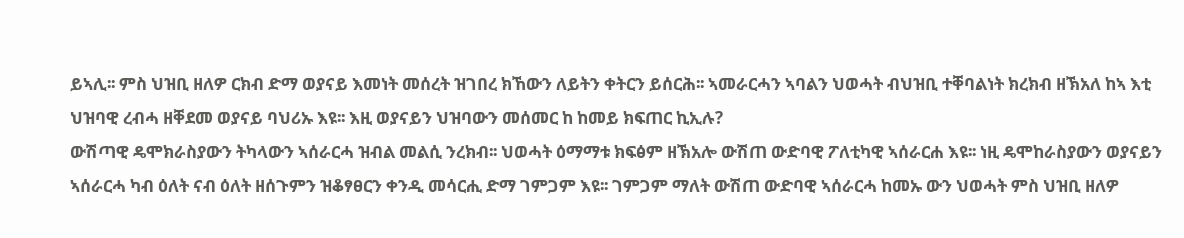ይኣሊ፡፡ ምስ ህዝቢ ዘለዎ ርክብ ድማ ወያናይ እመነት መሰረት ዝገበረ ክኸውን ለይትን ቀትርን ይሰርሕ፡፡ ኣመራርሓን ኣባልን ህወሓት ብህዝቢ ተቐባልነት ክረክብ ዘኽአለ ከኣ እቲ ህዝባዊ ረብሓ ዘቐደመ ወያናይ ባህሪኡ እዩ፡፡ እዚ ወያናይን ህዝባውን መሰመር ከ ከመይ ክፍጠር ኪኢሉ?
ውሽጣዊ ዴሞክራስያውን ትካላውን ኣሰራርሓ ዝብል መልሲ ንረክብ፡፡ ህወሓት ዕማማቱ ክፍፅም ዘኽአሎ ውሽጠ ውድባዊ ፖለቲካዊ ኣሰራርሐ እዩ፡፡ ነዚ ዴሞከራስያውን ወያናይን ኣሰራርሓ ካብ ዕለት ናብ ዕለት ዘሰጉምን ዝቆፃፀርን ቀንዲ መሳርሒ ድማ ገምጋም እዩ፡፡ ገምጋም ማለት ውሽጠ ውድባዊ ኣሰራርሓ ከመኡ ውን ህወሓት ምስ ህዝቢ ዘለዎ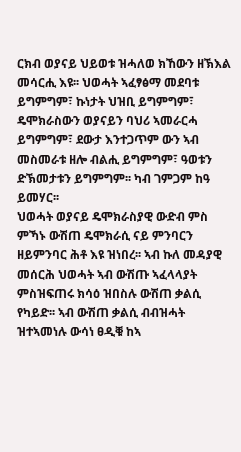ርክብ ወያናይ ህይወቱ ዝሓለወ ክኸውን ዘኽእል መሳርሒ እዩ፡፡ ህወሓት ኣፈፃፅማ መደባቱ ይግምግም፣ ኩነታት ህዝቢ ይግምግም፣ ዴሞክራስውን ወያናይን ባህሪ ኣመራርሓ ይግምግም፣ ደውታ እንተጋጥም ውን ኣብ መስመራቱ ዘሎ ብልሒ ይግምግም፣ ዓወቱን ድኽመታቱን ይግምግም፡፡ ካብ ገምጋም ከዓ ይመሃር፡፡
ህወሓት ወያናይ ዴሞክራስያዊ ውድብ ምስ ምኻኑ ውሽጠ ዴሞክራሲ ናይ ምንባርን ዘይምንባር ሕቶ እዩ ዝነበረ፡፡ ኣብ ኩለ መዳያዊ መሰርሕ ህወሓት ኣብ ውሽጡ ኣፈላላያት ምስዝፍጠሩ ክሳዕ ዝበስሉ ውሽጠ ቃልሲ የካይድ፡፡ ኣብ ውሽጠ ቃልሲ ብብዝሓት ዝተኣመነሉ ውሳነ ፀዲቑ ከኣ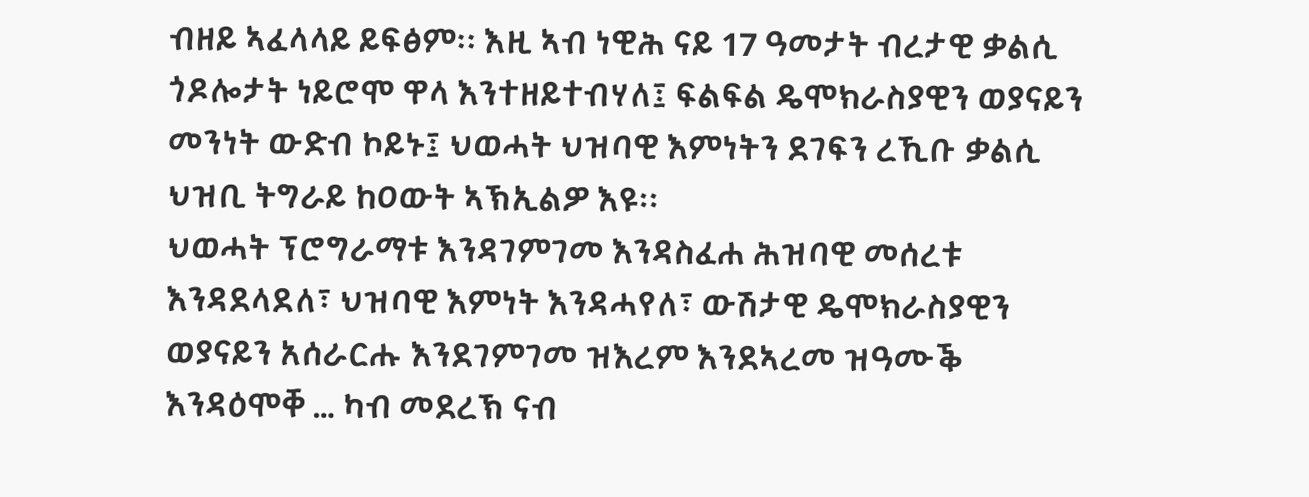ብዘይ ኣፈላላይ ይፍፅም፡፡ እዚ ኣብ ነዊሕ ናይ 17 ዓመታት ብረታዊ ቃልሲ ጎዶሎታት ነይሮሞ ዋላ እንተዘይተብሃለ፤ ፍልፍል ዴሞክራስያዊን ወያናይን መንነት ውድብ ኮይኑ፤ ህወሓት ህዝባዊ እምነትን ደገፍን ረኺቡ ቃልሲ ህዝቢ ትግራይ ከዐውት ኣኽኢልዎ እዩ፡፡
ህወሓት ፕሮግራማቱ እንዳገምገመ እንዳስፈሐ ሕዝባዊ መሰረቱ እንዳደላደለ፣ ህዝባዊ እምነት እንዳሓየለ፣ ውሽታዊ ዴሞክራስያዊን ወያናይን አሰራርሑ እንደገምገመ ዝእረም እንደኣረመ ዝዓሙቕ እንዳዕሞቐ … ካብ መደረኽ ናብ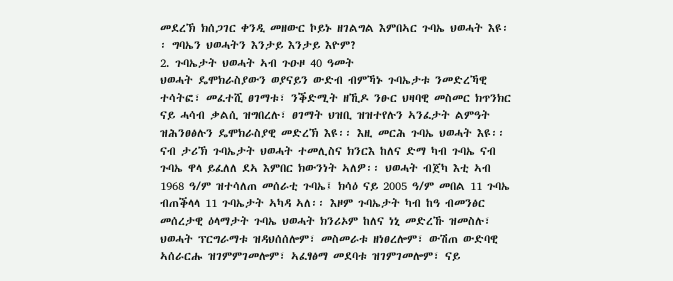መደረኽ ክሰጋገር ቀንዲ መዘውር ኮይኑ ዘገልግል እምበኣር ጉባኤ ህወሓት እዩ፡፡ ግባኤን ህወሓትን እንታይ እንታይ እዮም?
2. ጉባኤታት ህወሓት ኣብ ጉዑዞ 40 ዓመት
ህወሓት ዴሞክራስያውን ወያናይን ውድብ ብምኻኑ ጉባኤታቱ ንመድረኻዊ ተሳትፎ፣ መፈተሺ ፀገማቱ፣ ንቕድሚት ዘኺዶ ንፁር ህዛባዊ መስመር ክጥንክር ናይ ሓሳብ ቃልሲ ዝግበረሉ፣ ፀገማት ህዝቢ ዝዝተየሉን ኣንፈታት ልምዓት ዝሕንፀፅሉን ዴሞክራስያዊ መድረኽ እዩ፡፡ እዚ መርሕ ጉባኤ ህወሓት እዩ፡፡
ናብ ታሪኽ ጉባኤታት ህወሓት ተመሊስና ክንርእ ከለና ድማ ካብ ጉባኤ ናብ ጉባኤ ዋላ ይፈለለ ደኣ እምበር ክውንነት ኣለዎ፡፡ ህወሓት ብጀካ እቲ ኣብ 1968 ዓ/ም ዝተሳለጠ መሰራቲ ጉባኤ፤ ክሳዕ ናይ 2005 ዓ/ም መበል 11 ጉባኤ ብጠቕላላ 11 ጉባኤታት ኣካዳ ኣለ፡፡ እዞም ጉባኤታት ካብ ከዓ ብመንፅር መሰረታዊ ዕላማታት ጉባኤ ህወሓት ክንሪኦም ከለና ነኒ መድረኹ ዝመስሉ፣ ህወሓት ፕርግራማቱ ዝዳህሰሰሎም፣ መስመራቱ ዘነፀረሎም፣ ውሽጠ ውድባዊ ኣሰራርሑ ዝገምምገመሎም፣ ኣፈፃፅማ መደባቱ ዝገምገመሎም፣ ናይ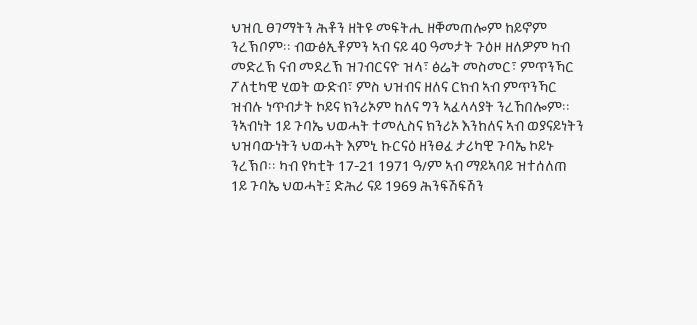ህዝቢ ፀገማትን ሕቶን ዘትዩ መፍትሒ ዘቐመጠሎም ከይኖም ንረኽቦም፡፡ ብውፅኢቶምን ኣብ ናይ 40 ዓመታት ጉዕዞ ዘለዎም ካብ መድረኽ ናብ መደረኽ ዝገብርናዮ ዝላ፣ ፅሬት መስመር፣ ምጥንኻር ፖለቲካዊ ሂወት ውድብ፣ ምስ ህዝብና ዘለና ርክብ ኣብ ምጥንኻር ዝብሉ ነጥብታት ኮይና ክንሪኦም ከለና ግን ኣፈላላያት ንረኸበሎም፡፡
ንኣብነት 1ይ ጉባኤ ህወሓት ተመሊስና ክንሪኦ እንከለና ኣብ ወያናይነትን ህዝባውነትን ህወሓት እምኒ ኩርናዕ ዘንፀፈ ታሪካዊ ጉባኤ ኮይኑ ንረኽቦ፡፡ ካብ የካቲት 17-21 1971 ዓ/ም ኣብ ማይኣባይ ዝተሰለጠ 1ይ ጉባኤ ህወሓት፤ ድሕሪ ናይ 1969 ሕንፍሽፍሽን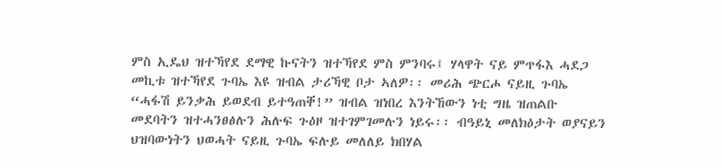ምስ ኢዴህ ዝተኻየደ ደማዊ ኩናትን ዝተኻየደ ምስ ምንባሩ፤ ሃላዋት ናይ ምጥፋእ ሓደጋ መኪቱ ዝተኻየደ ጉባኤ እዩ ዝብል ታሪኻዊ ቦታ ኣለዎ፡፡ መሪሕ ጭርሖ ናይዚ ጉባኤ “ሓፋሽ ይንቃሕ ይወደብ ይተዓጠቐ!” ዝብል ዝነበረ እንትኸውን ነቲ ግዜ ዝጠልቡ መደባትን ዝተሓንፀፅሉን ሕሉፍ ጉዕዞ ዝተገምገመሉን ነይሩ፡፡ ብዓይኒ መለክዕታት ወያናይን ህዝባውነትን ህወሓት ናይዚ ጉባኤ ፍሉይ መለለይ ክበሃል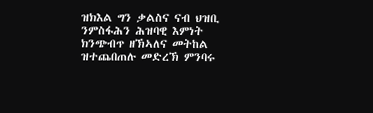ዝክእል ግን ቃልስና ናብ ህዝቢ ንምስፋሕን ሕዝባዊ እምነት ክንጭብጥ ዘኽኣለና መትከል ዝተጨበጠሉ መድረኽ ምንባሩ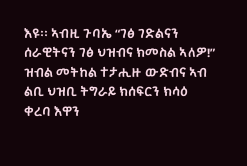እዩ፡፡ ኣብዚ ጉባኤ “ገፅ ገድልናን ሰራዊትናን ገፅ ህዝብና ክመስል ኣለዎ!” ዝብል መትከል ተታሒዙ ውድብና ኣብ ልቢ ህዝቢ ትግራይ ክሰፍርን ክሳዕ ቀረባ እዋን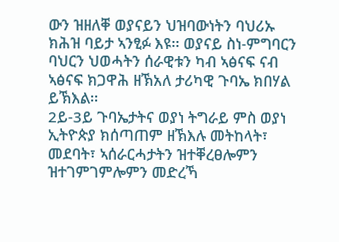ውን ዝዘለቐ ወያናይን ህዝባውነትን ባህሪኡ ክሕዝ ባይታ ኣንፂፉ እዩ፡፡ ወያናይ ስነ-ምግባርን ባህርን ህወሓትን ሰራዊቱን ካብ ኣፅናፍ ናብ ኣፅናፍ ክጋዋሕ ዘኽአለ ታሪካዊ ጉባኤ ክበሃል ይኽእል፡፡
2ይ-3ይ ጉባኤታትና ወያነ ትግራይ ምስ ወያነ ኢትዮጵያ ክሰጣጠም ዘኽእሉ መትከላት፣ መደባት፣ ኣሰራርሓታትን ዝተቐረፀሎምን ዝተገምገምሎምን መድረኻ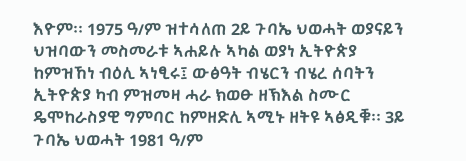እዮም፡፡ 1975 ዓ/ም ዝተሳለጠ 2ይ ጉባኤ ህወሓት ወያናይን ህዝባውን መስመራቱ ኣሐይሉ ኣካል ወያነ ኢትዮጵያ ከምዝኸነ ብዕሊ ኣነፂሩ፤ ውፅዓት ብሄርን ብሄረ ሰባትን ኢትዮጵያ ካብ ምዝመዛ ሓራ ክወፁ ዘኽእል ስሙር ዴሞከራስያዊ ግምባር ከምዘድሊ ኣሚኑ ዘትዩ ኣፅዲቑ፡፡ 3ይ ጉባኤ ህወሓት 1981 ዓ/ም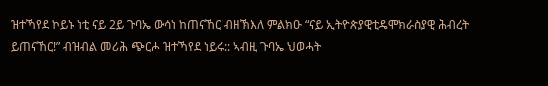ዝተኻየደ ኮይኑ ነቲ ናይ 2ይ ጉባኤ ውሳነ ከጠናኸር ብዘኽእለ ምልክዑ “ናይ ኢትዮጵያዊቲዴሞክራስያዊ ሕብረት ይጠናኸር!” ብዝብል መሪሕ ጭርሖ ዝተኻየደ ነይሩ:: ኣብዚ ጉባኤ ህወሓት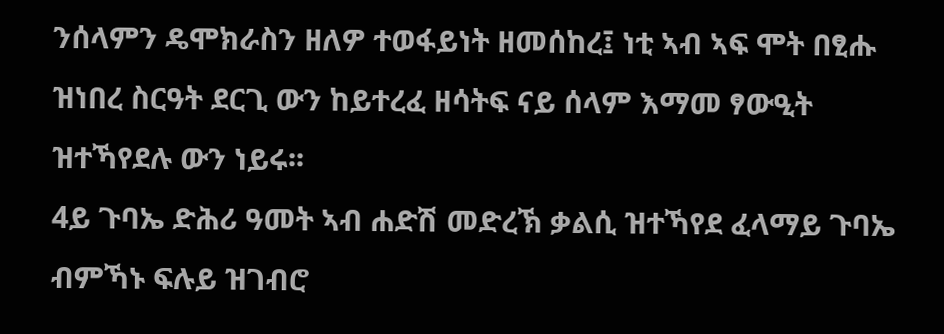ንሰላምን ዴሞክራስን ዘለዎ ተወፋይነት ዘመሰከረ፤ ነቲ ኣብ ኣፍ ሞት በፂሑ ዝነበረ ስርዓት ደርጊ ውን ከይተረፈ ዘሳትፍ ናይ ሰላም እማመ ፃውዒት ዝተኻየደሉ ውን ነይሩ፡፡
4ይ ጉባኤ ድሕሪ ዓመት ኣብ ሐድሽ መድረኽ ቃልሲ ዝተኻየደ ፈላማይ ጉባኤ ብምኻኑ ፍሉይ ዝገብሮ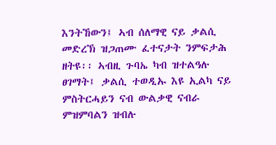እንትኸውን፤ ኣብ ሰለማዊ ናይ ቃልሲ መድረኽ ዝጋጠሙ ፈተናታት ንምፍታሕ ዘትዩ፡፡ ኣብዚ ጉባኤ ካብ ዝተልዓሉ ፀገማት፤ ቃልሲ ተወዲኡ እዩ ኢልካ ናይ ምስትርሓይን ናብ ውልቃዊ ናብራ ምዝምባልን ዝብሉ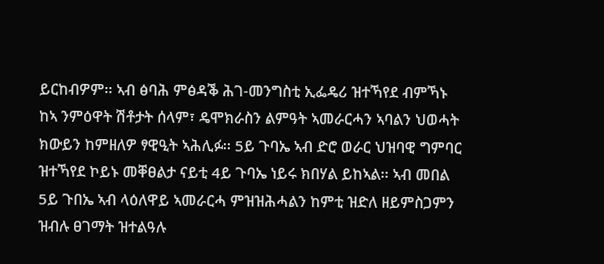ይርከብዎም፡፡ ኣብ ፅባሕ ምፅዳቕ ሕገ-መንግስቲ ኢፌዴሪ ዝተኻየደ ብምኻኑ ከኣ ንምዕዋት ሽቶታት ሰላም፣ ዴሞክራስን ልምዓት ኣመራርሓን ኣባልን ህወሓት ክውይን ከምዘለዎ ፃዊዒት ኣሕሊፉ፡፡ 5ይ ጉባኤ ኣብ ድሮ ወራር ህዝባዊ ግምባር ዝተኻየደ ኮይኑ መቐፀልታ ናይቲ 4ይ ጉባኤ ነይሩ ክበሃል ይከኣል፡፡ ኣብ መበል 5ይ ጉበኤ ኣብ ላዕለዋይ ኣመራርሓ ምዝዝሕሓልን ከምቲ ዝድለ ዘይምስጋምን ዝብሉ ፀገማት ዝተልዓሉ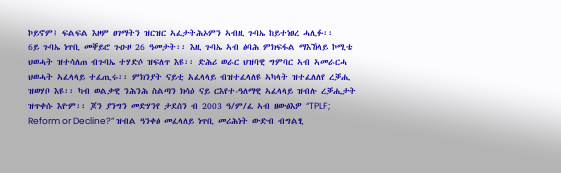ኮይኖም፤ ፍልፍል እዞም ፀገማትን ዝርዝር ኣፈታትሕኦምን ኣብዚ ጉባኤ ከይተነፀረ ሓሊፉ፡፡
6ይ ጉባኤ ነጥቢ መቐይሮ ጉዑዞ 26 ዓመታት፡፡ እዚ ጉባኤ ኣብ ፅባሕ ምክፍፋል ማእኸላይ ኮሚቴ ህወሓት ዝተሳለጠ ብጉባኤ ተሃድሶ ዝፍለጥ እዩ፡፡ ድሕሪ ወራር ህዝባዊ ግምባር ኣብ ኣመራርሓ ህወሓት ኣፈላላይ ተፈጢሩ፡፡ ምክንያት ናይቲ አፈላላይ ብዝተፈላለዩ ኣካላት ዝተፈለለየ ረቓሒ ዝወሃቦ እዩ፡፡ ካብ ወልቃዊ ንሕንሕ ስልጣን ክሳዕ ናይ ርእየተ-ዓለማዊ ኣፈላላይ ዝብሉ ረቓሒታት ዝጥቀሱ እዮም፡፡ ጆን ያንግን መድሃንየ ታደሰን ብ 2003 ዓ/ም/ፈ ኣብ ዘውፅእዎ “TPLF; Reform or Decline?” ዝብል ዓንቀፅ መፈላለይ ነጥቢ መሪሕነት ውድብ ብግልፂ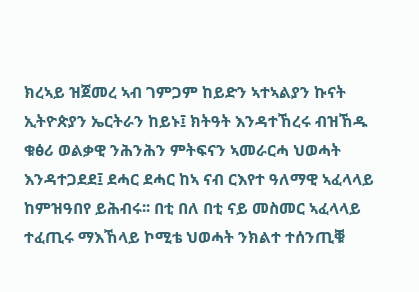ክረኣይ ዝጀመረ ኣብ ገምጋም ከይድን ኣተኣልያን ኩናት ኢትዮጵያን ኤርትራን ከይኑ፤ ክትዓት እንዳተኸረሩ ብዝኸዱ ቁፅሪ ወልቃዊ ንሕንሕን ምትፍናን ኣመራርሓ ህወሓት እንዳተጋደደ፤ ደሓር ደሓር ከኣ ናብ ርእየተ ዓለማዊ ኣፈላላይ ከምዝዓበየ ይሕብሩ፡፡ በቲ በለ በቲ ናይ መስመር ኣፈላላይ ተፈጢሩ ማእኸላይ ኮሚቴ ህወሓት ንክልተ ተሰንጢቑ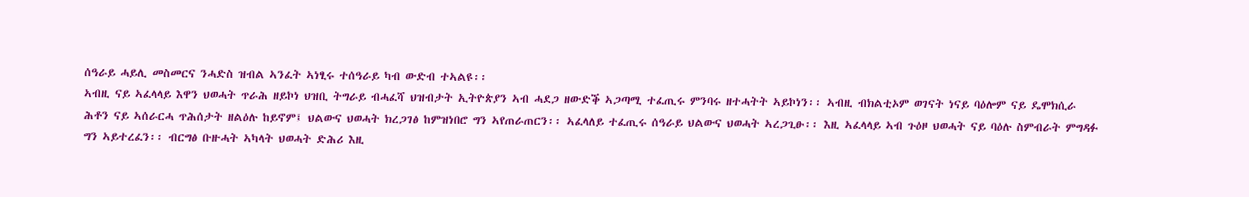ሰዓራይ ሓይሊ መስመርና ንሓድስ ዝብል ኣንፈት ኣነፂሩ ተሰዓራይ ካብ ውድብ ተኣልዩ፡፡
ኣብዚ ናይ ኣፈላላይ እዋን ህወሓት ጥራሕ ዘይኮነ ህዝቢ ትግራይ ብሓፈሻ ህዝብታት ኢትዮጵያን ኣብ ሓደጋ ዘውድቕ ኣጋጣሚ ተፈጢሩ ምንባሩ ዘተሓትት ኣይኮነን፡፡ ኣብዚ ብክልቲኦም ወገናት ነናይ ባዕሎም ናይ ዴሞክሲራ ሕቶን ናይ ኣሰራርሓ ጥሕሰታት ዘልዕሉ ከይኖም፤ ህልውና ህወሓት ክረጋገፅ ከምዝነበሮ ግን ኣየጠራጠርን፡፡ ኣፈላለይ ተፈጢሩ ሰዓራይ ህልውና ህወሓት ኣረጋጊፁ፡፡ እዚ ኣፈላላይ ኣብ ጉዕዞ ህወሓት ናይ ባዕሉ ስምብራት ምግዳፉ ግን ኣይተረፈን፡፡ ብርግፅ ቡዙሓት ኣካላት ህወሓት ድሕሪ እዚ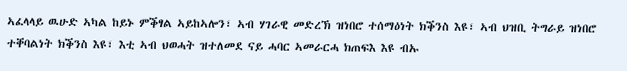ኣፈላላይ ዉሁድ ኣካል ከይኑ ምቕፃል ኣይከኣሎን፣ ኣብ ሃገራዊ መድረኽ ዝነበሮ ተሰማዕነት ክቕንስ እዩ፣ ኣብ ህዝቢ ትግራይ ዝነበሮ ተቐባልነት ክቕንስ እዩ፣ እቲ ኣብ ህወሓት ዝተለመደ ናይ ሓባር ኣመራርሓ ክጠፍእ እዩ ብኡ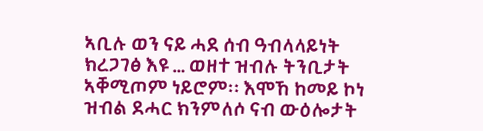ኣቢሉ ወን ናይ ሓደ ሰብ ዓብላላይነት ክረጋገፅ እዩ … ወዘተ ዝብሉ ትንቢታት ኣቐሚጦም ነይሮም፡፡ እሞኸ ከመይ ኮነ ዝብል ደሓር ክንምለሶ ናብ ውዕሎታት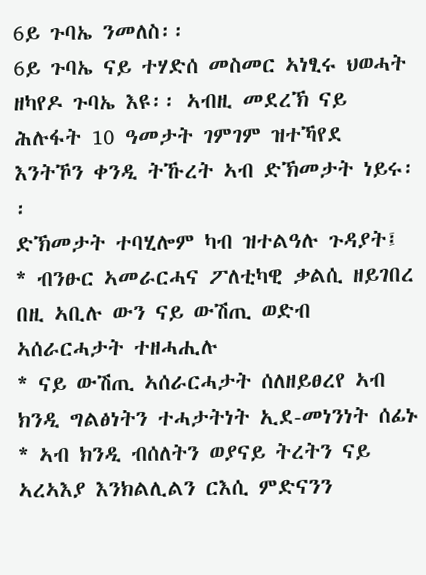6ይ ጉባኤ ንመለስ፡፡
6ይ ጉባኤ ናይ ተሃድሰ መስመር ኣነፂሩ ህወሓት ዘካየዶ ጉባኤ እዩ፡፡ ኣብዚ መደረኽ ናይ ሕሉፋት 10 ዓመታት ገምገም ዝተኻየደ እንትኾን ቀንዲ ትኹረት ኣብ ድኽመታት ነይሩ፡፡
ድኽመታት ተባሂሎም ካብ ዝተልዓሉ ጉዳያት፤
* ብንፁር ኣመራርሓና ፖለቲካዊ ቃልሲ ዘይገበረ በዚ ኣቢሉ ውን ናይ ውሽጢ ወድብ ኣሰራርሓታት ተዘሓሒሉ
* ናይ ውሽጢ ኣሰራርሓታት ሰለዘይፀረየ ኣብ ክንዲ ግልፅነትን ተሓታትነት ኢደ-መነንነት ሰፊኑ
* ኣብ ክንዲ ብሰለትን ወያናይ ትረትን ናይ ኣረኣእያ እንክልሊልን ርእሲ ምድናንን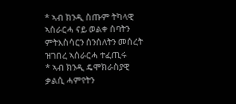* ኣብ ክንዲ ስጡም ትካላዊ ኣሰራርሓ ናይ ወልቀ ሰባትን ምትእስሳርን ሰንሰለትን መሰረት ዝገበረ ኣሰራርሓ ተፈጢሩ
* ኣብ ክንዲ ዴሞክራስያዊ ቃልሲ ሓምየትን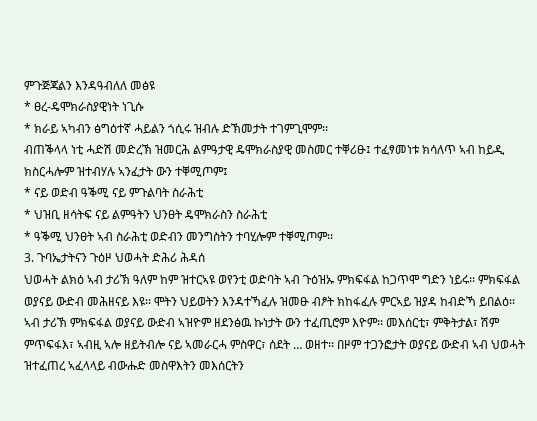ምጉጅጃልን እንዳዓብለለ መፅዩ
* ፀረ-ዴሞክራስያዊነት ነጊሱ
* ክራይ ኣካብን ፅግዕተኛ ሓይልን ጎሲሩ ዝብሉ ድኽመታት ተገምጊሞም፡፡
ብጠቕላላ ነቲ ሓድሽ መድረኽ ዝመርሕ ልምዓታዊ ዴሞክራስያዊ መስመር ተቐሪፁ፤ ተፈፃመነቱ ክሳለጥ ኣብ ከይዲ ክስርሓሎም ዝተብሃሉ ኣንፈታት ውን ተቐሚጦም፤
* ናይ ወድብ ዓቕሚ ናይ ምጉልባት ስራሕቲ
* ህዝቢ ዘሳትፍ ናይ ልምዓትን ህንፀት ዴሞክራስን ስራሕቲ
* ዓቕሚ ህንፀት ኣብ ስራሕቲ ወድብን መንግስትን ተባሂሎም ተቐሚጦም፡፡
3. ጉባኤታትናን ጉዕዞ ህወሓት ድሕሪ ሕዳሰ
ህወሓት ልክዕ ኣብ ታሪኽ ዓለም ከም ዝተርኣዩ ወየንቲ ወድባት ኣብ ጉዕዝኡ ምክፍፋል ከጋጥሞ ግድን ነይሩ፡፡ ምክፍፋል ወያናይ ውድብ መሕዘናይ እዩ፡፡ ሞትን ህይወትን እንዳተኻፈሉ ዝመፁ ብፆት ክከፋፈሉ ምርኣይ ዝያዳ ከብድኻ ይበልዕ፡፡ ኣብ ታሪኽ ምክፍፋል ወያናይ ውድብ ኣዝዮም ዘደንፅዉ ኩነታት ውን ተፈጢሮም እዮም፡፡ መእሰርቲ፣ ምቅትታል፣ ሽም ምጥፍፋእ፣ ኣብዚ ኣሎ ዘይትብሎ ናይ ኣመራርሓ ምስዋር፣ ሰደት … ወዘተ፡፡ በዞም ተጋንፎታት ወያናይ ውድብ ኣብ ህወሓት ዝተፈጠረ ኣፈላላይ ብውሑድ መስዋእትን መእሰርትን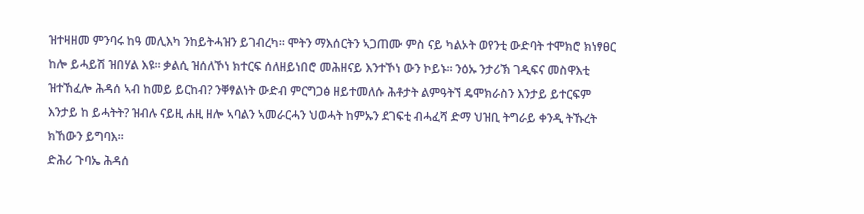ዝተዛዘመ ምንባሩ ከዓ መሊእካ ንከይትሓዝን ይገብረካ፡፡ ሞትን ማእሰርትን ኣጋጠሙ ምስ ናይ ካልኦት ወየንቲ ውድባት ተሞክሮ ክነፃፀር ከሎ ይሓይሽ ዝበሃል እዩ፡፡ ቃልሲ ዝሰለኾነ ክተርፍ ሰለዘይነበሮ መሕዘናይ እንተኾነ ውን ኮይኑ፡፡ ንዕኡ ንታሪኽ ገዲፍና መስዋእቲ ዝተኸፈሎ ሕዳሰ ኣብ ከመይ ይርከብ? ንቐፃልነት ውድብ ምርግጋፅ ዘይተመለሱ ሕቶታት ልምዓትኘ ዴሞክራስን እንታይ ይተርፍም እንታይ ከ ይሓትት? ዝብሉ ናይዚ ሐዚ ዘሎ ኣባልን ኣመራርሓን ህወሓት ከምኡን ደገፍቲ ብሓፈሻ ድማ ህዝቢ ትግራይ ቀንዲ ትኹረት ክኸውን ይግባእ፡፡
ድሕሪ ጉባኤ ሕዳሰ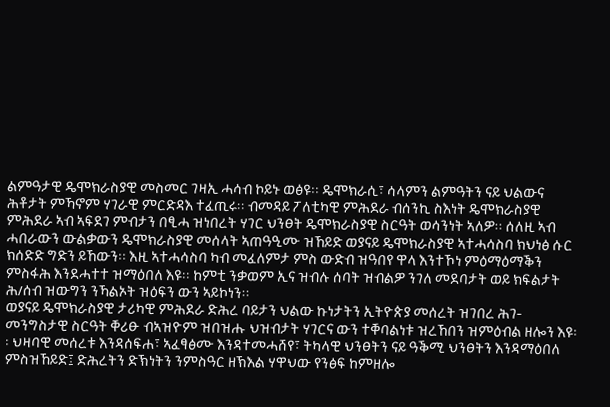ልምዓታዊ ዴሞክራስያዊ መስመር ገዛኢ ሓሳብ ኮይኑ ወፅዩ፡፡ ዴሞክራሲ፣ ሳላምን ልምዓትን ናይ ህልውና ሕቶታት ምኻኖም ሃገራዊ ምርድዳእ ተፈጢሩ፡፡ ብመዳይ ፖለቲካዊ ምሕደራ ብሰንኪ ስእነት ዴሞክራስያዊ ምሕደራ ኣብ ኣፍደገ ምብታን በፂሓ ዝነበረት ሃገር ህንፀት ዴሞክራስያዊ ስርዓት ወሳንነት ኣለዎ፡፡ ሰለዚ ኣብ ሓበራውን ውልቃውን ዴሞክራስያዊ መሰላት ኣጠዓዒሙ ዝኸይድ ወያናይ ዴሞክራስያዊ ኣተሓሳስባ ክህነፅ ሱር ክሰድድ ግድን ይኸውን፡፡ እዚ ኣተሓሳስባ ካብ መፈለምታ ምስ ውድብ ዝዓበየ ዋላ እንተኾነ ምዕማዕማቕን ምስፋሕ እንደሓተተ ዝማዕበለ እዩ፡፡ ከምቲ ንቃወም ኢና ዝብሉ ሰባት ዝብልዎ ንገለ መደባታት ወይ ክፍልታት ሕ/ሰብ ዝውግን ንኻልኦት ዝዕፍን ውን ኣይኮነን፡፡
ወያናይ ዴሞክራስያዊ ታሪካዊ ምሕደራ ድሕረ ባይታን ህልው ኩነታትን ኢትዮጵያ መሰረት ዝገበረ ሕገ-መንግስታዊ ስርዓት ቐሪፁ ብኣዝዮም ዝበዝሑ ህዝብታት ሃገርና ውን ተቐባልነቱ ዝረኸበን ዝምዕብል ዘሎን እዩ፡፡ ህዛባዊ መሰረቱ እንዳሰፍሐ፣ ኣፈፃፅሙ እንዳተመሓሸየ፣ ትካላዊ ህንፀትን ናይ ዓቕሚ ህንፀትን እንዳማዕበለ ምስዝኸይድ፤ ድሕረትን ድኽነትን ንምስዓር ዘኽእል ሃዋህው የንፅፍ ከምዘሎ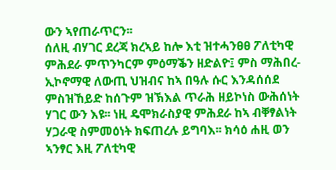ውን ኣየጠራጥርን፡፡
ሰለዚ ብሃገር ደረጃ ክረኣይ ከሎ እቲ ዝተሓንፀፀ ፖለቲካዊ ምሕደራ ምጥንካርም ምዕማቕን ዘድልዮ፤ ምስ ማሕበረ-ኢኮኖማዊ ለውጢ ህዝብና ከኣ በዓሉ ሱር እንዳሰሰደ ምስዝኸይድ ከሰጉም ዝኽእል ጥራሕ ዘይኮነስ ውሕሰነት ሃገር ውን እዩ፡፡ ነዚ ዴሞክራስያዊ ምሕደራ ከኣ ብቐፃልነት ሃጋራዊ ስምመዕነት ክፍጠረሉ ይግባእ፡፡ ክሳዕ ሐዚ ወን ኣንፃር እዚ ፖለቲካዊ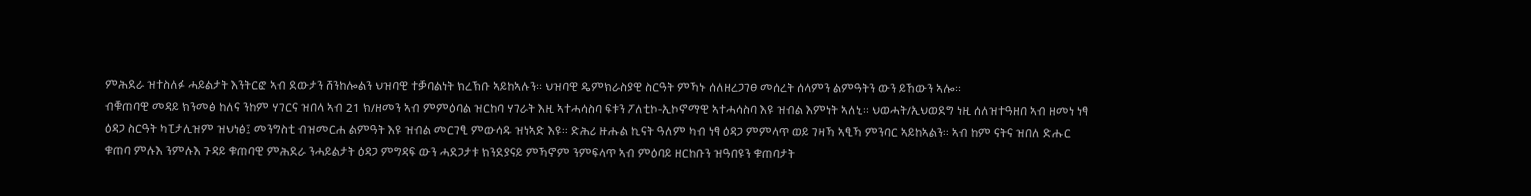ምሕደራ ዝተስለፉ ሓይልታት እንትርፎ ኣብ ደውታን ሸንከሎልን ህዝባዊ ተቓባልነት ክረኽቡ ኣይከኣሉን፡፡ ህዝባዊ ዴምክራስያዊ ስርዓት ምኻኑ ሰለዘረጋገፀ መሰረት ሰላምን ልምዓትን ውን ይኸውን ኣሎ፡፡
ብቑጠባዊ መዳይ ክንመፅ ከለና ንከም ሃገርና ዝበላ ኣብ 21 ክ/ዘመን ኣብ ምምዕባል ዝርከባ ሃገራት እዚ ኣተሓሳስባ ፍቱን ፖለቲኮ-ኢኮኖማዊ ኣተሓሳስባ እዩ ዝብል እምነት ኣለኒ፡፡ ህወሓት/ኢህወደግ ነዚ ሰለዝተዓዘበ ኣብ ዘመነ ነፃ ዕዳጋ ስርዓት ካፒታሊዝም ዝህነፅ፤ መንግስቲ ብዝመርሐ ልምዓት እዩ ዝብል መርገፂ ምውሳዱ ዝነኣድ እዩ፡፡ ድሕሪ ዙሑል ኪናት ዓለም ካብ ነፃ ዕዳጋ ምምላጥ ወይ ገዛኻ ኣፂኻ ምንባር ኣይከኣልን፡፡ ኣብ ከም ናትና ዝበለ ድሑር ቁጠባ ምሉእ ንምሉእ ጉዳይ ቁጠባዊ ምሕደራ ንሓይልታት ዕዳጋ ምግዳፍ ውን ሓደጋታቱ ክንደያናይ ምኻኖም ንምፍላጥ ኣብ ምዕባይ ዘርከቡን ዝዓበዩን ቁጠባታት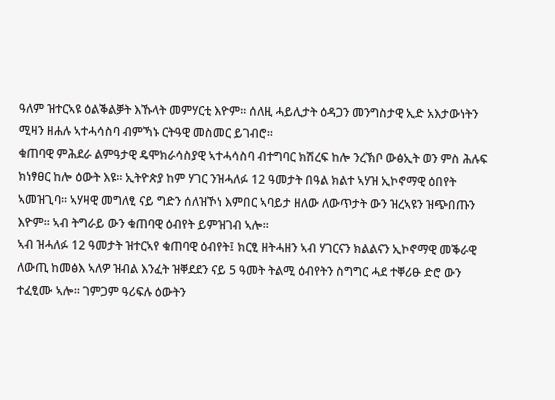ዓለም ዝተርኣዩ ዕልቕልቓት እኹላት መምሃርቲ እዮም፡፡ ሰለዚ ሓይሊታት ዕዳጋን መንግስታዊ ኢድ አእታውነትን ሚዛን ዘሐሉ ኣተሓሳስባ ብምኻኑ ርትዓዊ መስመር ይገብሮ፡፡
ቁጠባዊ ምሕደራ ልምዓታዊ ዴሞክራሳስያዊ ኣተሓሳስባ ብተግባር ክሽረፍ ከሎ ንረኽቦ ውፅኢት ወን ምስ ሕሉፍ ክነፃፀር ከሎ ዕውት እዩ፡፡ ኢትዮጵያ ከም ሃገር ንዝሓለፉ 12 ዓመታት በዓል ክልተ ኣሃዝ ኢኮኖማዊ ዕበየት ኣመዝጊባ፡፡ ኣሃዛዊ መግለፂ ናይ ግድን ሰለዝኾነ እምበር ኣባይታ ዘለው ለውጥታት ውን ዝረኣዩን ዝጭበጡን እዮም፡፡ ኣብ ትግራይ ውን ቁጠባዊ ዕብየት ይምዝገብ ኣሎ፡፡
ኣብ ዝሓለፉ 12 ዓመታት ዝተርኣየ ቁጠባዊ ዕብየት፤ ክርፂ ዘትሓዘን ኣብ ሃገርናን ክልልናን ኢኮኖማዊ መቕራዊ ለውጢ ከመፅእ ኣለዎ ዝብል እንፈት ዝቐደደን ናይ 5 ዓመት ትልሚ ዕብየትን ስግግር ሓደ ተቐሪፁ ድሮ ውን ተፈፂሙ ኣሎ፡፡ ገምጋም ዓሪፍሉ ዕውትን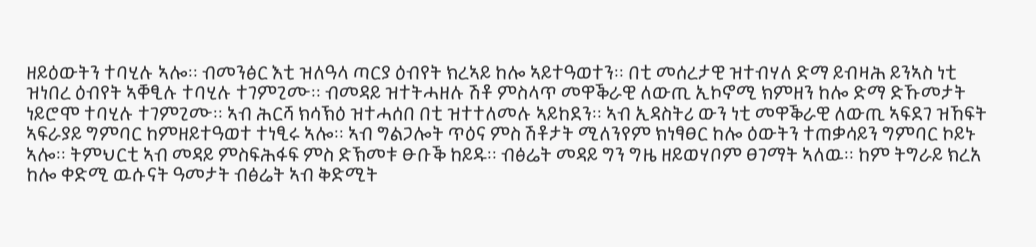ዘይዕውትን ተባሂሉ ኣሎ፡፡ ብመንፅር እቲ ዝለዓላ ጣርያ ዕብየት ክረኣይ ከሎ ኣይተዓወተን፡፡ በቲ መሰረታዊ ዝተብሃለ ድማ ይብዛሕ ይንኣስ ነቲ ዝነበረ ዕብየት ኣቐፂሉ ተባሂሉ ተገምጊሙ፡፡ ብመዳይ ዝተትሓዘሉ ሽቶ ምስላጥ መዋቕራዊ ለውጢ ኢኮኖሚ ክምዘን ከሎ ድማ ድኹመታት ነይሮሞ ተባሂሉ ተገምጊሙ፡፡ ኣብ ሕርሻ ክሳኽዕ ዝተሓሰበ በቲ ዝተተለመሉ ኣይከደን፡፡ ኣብ ኢዳስትሪ ውን ነቲ መዋቕራዊ ለውጢ ኣፍደገ ዝኸፍት ኣፍራያይ ግምባር ከምዘይተዓወተ ተነፂሩ ኣሎ፡፡ ኣብ ግልጋሎት ጥዕና ምስ ሽቶታት ሚለንየም ክነፃፀር ከሎ ዕውትን ተጠቃሳይን ግምባር ኮይኑ ኣሎ፡፡ ትምህርቲ ኣብ መዳይ ምስፍሕፋፍ ምስ ድኽመቱ ፁቡቕ ከይዱ፡፡ ብፅሬት መዳይ ግን ግዜ ዘይወሃቦም ፀገማት ኣለዉ፡፡ ከም ትግራይ ክረአ ከሎ ቀድሚ ዉሱናት ዓመታት ብፅሬት ኣብ ቅድሚት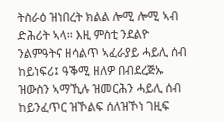ትስራዕ ዝነበረት ክልል ሎሚ ሎሚ ኣብ ድሕሪት ኣላ፡፡ እዚ ምስቲ ንደልዮ ንልምዓትና ዘሳልጥ ኣፈራያይ ሓይሊ ሰብ ከይነፍሪ፤ ዓቕሚ ዘለዎ በብደረጅኡ ዝውስን ኣማኺሉ ዝመርሕን ሓይሊ ሰብ ከይንፈጥር ዝኾልፍ ሰለዝኾነ ገዚፍ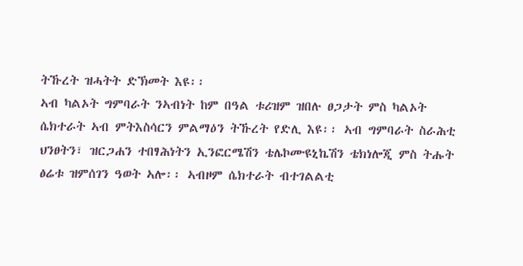ትኹረት ዝሓትት ድኽመት እዩ፡፡
ኣብ ካልኦት ግምባራት ንኣብነት ከም በዓል ቱሪዝም ዝበሉ ፀጋታት ምስ ካልኦት ሴክተራት ኣብ ምትእስሳርን ምልማዕን ትኹረት የድሊ እዩ፡፡ ኣብ ግምባራት ስራሕቲ ህንፀትን፣ ዝርጋሐን ተበፃሕነትን ኢንፎርሜሽን ቴሌኮሙዩኒኬሽን ቴክነሎጂ ምስ ትሑት ፅሬቱ ዝምሰገን ዓወት ኣሎ፡፡ ኣብዞም ሴክተራት ብተገልልቲ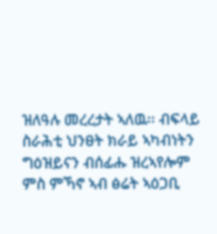ዝለዓሉ መረረታት ኣለዉ፡፡ ብፍላይ ስራሕቲ ህንፀት ክራይ ኣካብነትን ግዕዝይናን ብሰፊሑ ዝረኣየሎም ምስ ምኻኖ ኣብ ፅሬት ኣዕጋቢ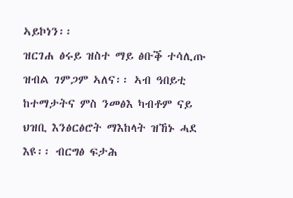ኣይኮነን፡፡
ዝርገሐ ፅሩይ ዝስተ ማይ ፅቡቕ ተሳሊጡ ዝብል ገምጋም ኣለና፡፡ ኣብ ዓበይቲ ከተማታትና ምስ ንመፅእ ካብቶም ናይ ህዝቢ እንፅርፅሮት ማእከላት ዝኸኑ ሓደ እዩ፡፡ ብርግፅ ፍታሕ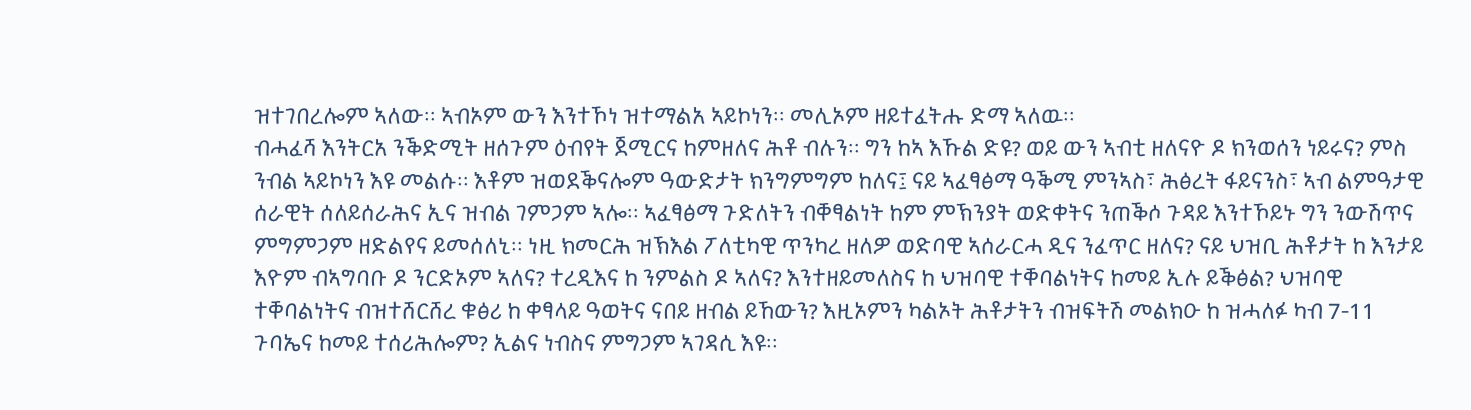ዝተገበረሎም ኣለው፡፡ ኣብኦም ውን እንተኾነ ዝተማልአ ኣይኮነን፡፡ መሊኦም ዘይተፈትሑ ድማ ኣለዉ፡፡
ብሓፈሻ እንትርአ ንቕድሚት ዘሰጉም ዕብየት ጀሚርና ከምዘለና ሕቶ ብሉን፡፡ ግን ከኣ እኹል ድዩ? ወይ ውን ኣብቲ ዘለናዮ ዶ ክንወሰን ነይሩና? ምስ ንብል ኣይኮነን እዩ መልሱ፡፡ እቶም ዝወደቕናሎም ዓውድታት ክንግምግም ከለና፤ ናይ ኣፈፃፅማ ዓቕሚ ምንኣስ፣ ሕፅረት ፋይናንስ፣ ኣብ ልምዓታዊ ሰራዊት ሰለይሰራሕና ኢና ዝብል ገምጋም ኣሎ፡፡ ኣፈፃፅማ ጉድለትን ብቐፃልነት ከም ምኽንያት ወድቀትና ንጠቕሶ ጉዳይ እንተኾይኑ ግን ንውሽጥና ምግምጋም ዘድልየና ይመሰለኒ፡፡ ነዚ ክመርሕ ዝኽእል ፖለቲካዊ ጥንካረ ዘለዎ ወድባዊ ኣሰራርሓ ዲና ንፈጥር ዘለና? ናይ ህዝቢ ሕቶታት ከ እንታይ እዮም ብኣግባቡ ዶ ንርድኦም ኣለና? ተረዲእና ከ ንምልስ ዶ ኣለና? እንተዘይመለስና ከ ህዝባዊ ተቐባልነትና ከመይ ኢሉ ይቕፅል? ህዝባዊ ተቐባልነትና ብዝተሸርሸረ ቁፅሪ ከ ቀፃላይ ዓወትና ናበይ ዘብል ይኸውን? እዚኦምን ካልኦት ሕቶታትን ብዝፍትሽ መልክዑ ከ ዝሓለፉ ካብ 7-11 ጉባኤና ከመይ ተሰሪሕሎም? ኢልና ነብስና ምግጋም ኣገዳሲ እዩ፡፡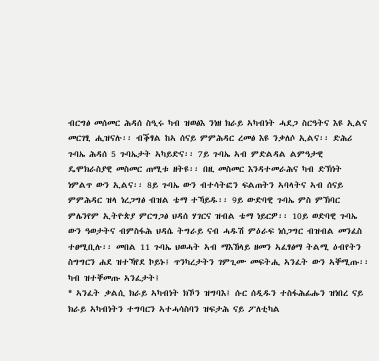ብርግፅ መሰመር ሕዳሰ ስዒሩ ካብ ዝወፅእ ንነዘ ክራይ ኣካብነት ሓደጋ ስርዓትና እዩ ኢልና መርገፂ ሒዝናሉ፡፡ ብቕፃል ከኣ ሰናይ ምምሕዳር ረመፅ እዩ ንቃለሶ ኢልና፡፡ ድሕሪ ጉባኤ ሕዳሰ 5 ጉባኤታት ኣካይድና፡፡ 7ይ ጉባኤ ኣብ ምድልዳል ልምዓታዊ ዴሞክራስያዊ መስመር ጠሚቱ ዘትዩ፡፡ በዚ መስመር እንዳተመራሕና ካብ ድኽነት ነምልጥ ውን ኢልና፡፡ 8ይ ጉባኤ ውን ብተሳትፎን ፍልጠትን ኣባላትና ኣብ ሰናይ ምምሕዳር ዝላ ነረጋግፅ ብዝል ቴማ ተኻይዱ፡፡ 9ይ ውድባዊ ጉባኤ ምስ ምኽባር ምሌንየም ኢትዮጵያ ምርግጋፅ ህዳሰ ሃገርና ዝብል ቴማ ነይርዎ፡፡ 10ይ ወድባዊ ጉባኤ ውን ዓወታትና ብምስፋሕ ህዳሴ ትግራይ ናብ ሓዱሽ ምዕራፍ ነሰጋግር ብዝብል መንፈስ ተፀሚቢሉ፡፡ መበል 11 ጉባኤ ህወሓት ኣብ ማእኸላይ ዘመን ኣፈፃፅማ ትልሚ ዕብየትን ስግግርን ሐደ ዝተኻየደ ኮይኑ፤ ጥንካረታትን ገምጊሙ መፍትሒ ኣንፈት ውን ኣቐሚጡ፡፡
ካብ ዝተቐመጡ ኣንፈታት፤
* ኣንፈት ቃልሲ ክራይ ኣካብነት ክኾን ዝግባእ፤ ሱር ሰዲዱን ተስፋሕፊሑን ዝነበረ ናይ ክራይ ኣካብነትን ተግባርን ኣተሓሳስባን ዝፍታሕ ናይ ፖለቲካል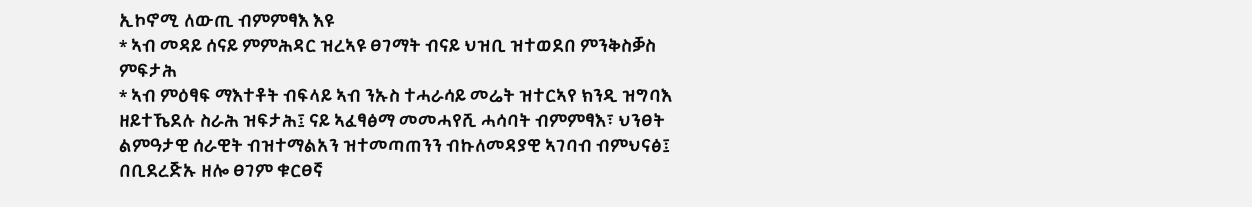ኢኮኖሚ ለውጢ ብምምፃእ እዩ
* ኣብ መዳይ ሰናይ ምምሕዳር ዝረኣዩ ፀገማት ብናይ ህዝቢ ዝተወደበ ምንቅስቓስ ምፍታሕ
* ኣብ ምዕፃፍ ማእተቶት ብፍላይ ኣብ ንኡስ ተሓራሳይ መሬት ዝተርኣየ ክንዲ ዝግባእ ዘይተኼደሉ ስራሕ ዝፍታሕ፤ ናይ ኣፈፃፅማ መመሓየሺ ሓሳባት ብምምፃእ፣ ህንፀት ልምዓታዊ ሰራዊት ብዝተማልአን ዝተመጣጠንን ብኩለመዳያዊ ኣገባብ ብምህናፅ፤ በቢደረጅኡ ዘሎ ፀገም ቁርፀኛ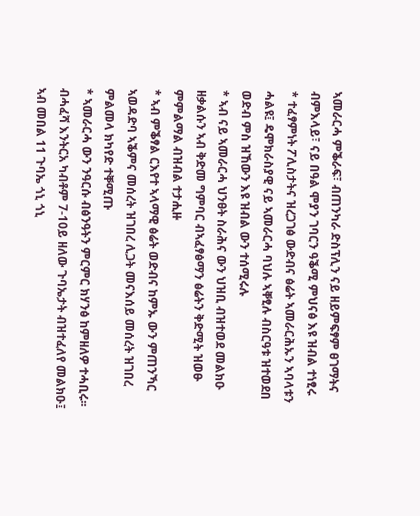ኣመራርሓ ምቕራፍ፣ ብጠንካራ ድስፕሊን ናይ ዘይምፍፃም ፀገማትና ብምእላይ፣ ናይ በዓል ሞያን ገባርን ዓቕሚ ምህናፅ እዩ ዝብል ተነፂሩ
* ተፈፃምነት ፖሊስታትና ዝረጋገፅ ውድብና ፅሬት ኣመራርሕኡን ኣባላቱን ሓልዩ፤ ዴሞክራስያዊ ናይ ኣመራርሓ ባህሉ ኣቐፂሉ ብስርዓቱ ዝተወደበ ወድብ ምስ ዝኸውን እዩ ዝብል ውን ተሰሚሩሉ
* ኣብ ናይ ኣመራርሓ ህንፀት ስራሕና ውን ህዝቢ ብዝተወደ መልክዑ ዘቃልሱን ኣብ ቅድመ ግምባር ብኣፈፃፅማን ፅሬትን ቅድሚት ዝወፁ ምምልማል ብዝብል ተታሒዙ
* ኣብ ምቕፃል ርእየተ ኣላማዊ ፅሬት ወድብና ከምኡ ውን ምጠንኻር ኣወዳድባ ኣቕምና መሰረት ዝገበረ ሊጋት መናእሰይ መሰረት ዝገበረ ምልመላ ክካየድ ተቐሚጡ
* ኣመራርሓ ውን ንዓርሱ ብፅንዓትን ምርምር ክሃንፅ ከምዘለዎ ተሓቢሩ፡፡
ብሓፈሻ እንትርአ ካብቶም 7-10ይ ዘለው ጉባኤታት ብዝተፈለየ መልክዑ፤ ኣብ መበል 11 ጉባኤ ጎኒ ጎኒ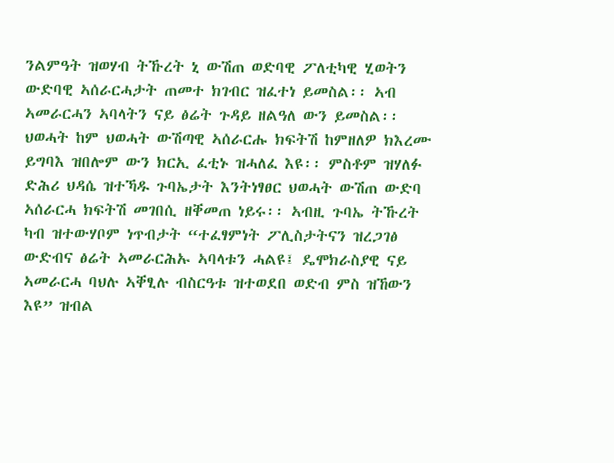ንልምዓት ዝወሃብ ትኹረት ኒ ውሽጠ ወድባዊ ፖለቲካዊ ሂወትን ውድባዊ ኣሰራርሓታት ጠመተ ክገብር ዝፈተነ ይመስል፡፡ ኣብ ኣመራርሓን ኣባላትን ናይ ፅሬት ጉዳይ ዘልዓለ ውን ይመስል፡፡ ህወሓት ከም ህወሓት ውሽጣዊ ኣሰራርሑ ክፍትሽ ከምዘለዎ ክእረሙ ይግባእ ዝበሎም ውን ክርኢ ፈቲኑ ዝሓለፈ እዩ፡፡ ምስቶም ዝሃለፉ ድሕሪ ህዳሴ ዝተኻዱ ጉባኤታት እንትነፃፀር ህወሓት ውሽጠ ውድባ ኣሰራርሓ ክፍትሽ መገበሲ ዘቐመጠ ነይሩ፡፡ ኣብዚ ጉባኤ ትኹረት ካብ ዝተውሃቦም ነጥብታት “ተፈፃምነት ፖሊስታትናን ዝረጋገፅ ውድብና ፅሬት ኣመራርሕኡ ኣባላቱን ሓልዩ፤ ዴሞክራስያዊ ናይ ኣመራርሓ ባህሉ ኣቐፂሉ ብስርዓቱ ዝተወደበ ወድብ ምስ ዝኸውን እዩ” ዝብል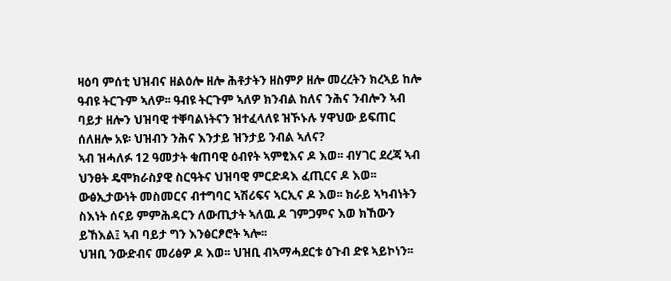ዛዕባ ምሰቲ ህዝብና ዘልዕሎ ዘሎ ሕቶታትን ዘስምዖ ዘሎ መረረትን ክረኣይ ከሎ ዓብዩ ትርጉም ኣለዎ፡፡ ዓብዩ ትርጉም ኣለዎ ክንብል ከለና ንሕና ንብሎን ኣብ ባይታ ዘሎን ህዝባዊ ተቐባልነትናን ዝተፈላለዩ ዝኾኑሉ ሃዋህው ይፍጠር ሰለዘሎ አዩ፡ ህዝብን ንሕና እንታይ ዝንታይ ንብል ኣለና?
ኣብ ዝሓለፉ 12 ዓመታት ቁጠባዊ ዕብየት ኣምፂእና ዶ እወ፡፡ ብሃገር ደረጃ ኣብ ህንፀት ዴሞክራስያዊ ስርዓትና ህዝባዊ ምርድዳእ ፈጢርና ዶ እወ፡፡ ውፅኢታውነት መስመርና ብተግባር ኣሽሪፍና ኣርኢና ዶ እወ፡፡ ክራይ ኣካብነትን ስእነት ሰናይ ምምሕዳርን ለውጢታት ኣለዉ ዶ ገምጋምና እወ ክኸውን ይኸእል፤ ኣብ ባይታ ግን እንፅርፆሮት ኣሎ፡፡
ህዝቢ ንውድብና መሪፅዎ ዶ እወ፡፡ ህዝቢ ብኣማሓደርቱ ዕጉብ ድዩ ኣይኮነን፡፡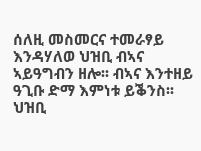ሰለዚ መስመርና ተመራፃይ እንዳሃለወ ህዝቢ ብኣና ኣይዓግብን ዘሎ፡፡ ብኣና እንተዘይ ዓጊቡ ድማ እምነቱ ይቕንስ፡፡ ህዝቢ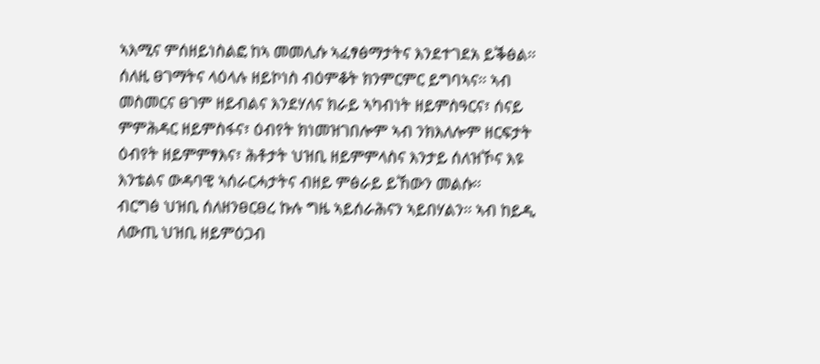ኣእሚና ምሰዘይነስልፎ ከኣ መመሊሱ ኣፈፃፅማታትና እንደተገደአ ይቕፅል፡፡ ሰለዚ ፀገማትና ላዕላሉ ዘይኮነስ ብዕምቆት ክንምርምር ይግባኣና፡፡ ኣብ መስመርና ፀገም ዘይብልና እንደሃለና ክራይ ኣካብነት ዘይምስዓርና፣ ሰናይ ምምሕዳር ዘይምስፋና፣ ዕብየት ክነመዝገበሎም ኣብ ንክእለሎም ዘርፍታት ዕብየት ዘይምምፃእና፣ ሕቶታት ህዝቢ ዘይምምላስና እንታይ ሰለዝኾና እዩ እንቴልና ውዳባዊ ኣሰራርሓታትና ብዘይ ምፅራይ ይኸውን መልሱ፡፡
ብርግፅ ህዝቢ ሰለዘንፀርፀረ ኩሉ ግዜ ኣይሰራሕናን ኣይበሃልን፡፡ ኣብ ከይዲ ለውጢ ህዝቢ ዘይምዕጋብ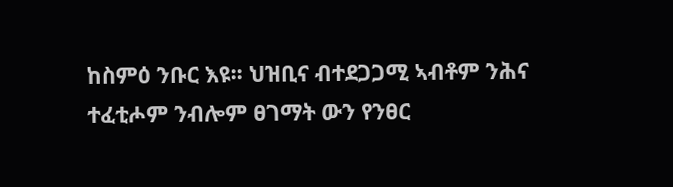ከስምዕ ንቡር እዩ፡፡ ህዝቢና ብተደጋጋሚ ኣብቶም ንሕና ተፈቲሖም ንብሎም ፀገማት ውን የንፀር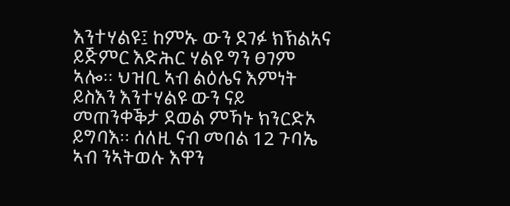እንተሃልዩ፤ ከምኡ ውን ደገፉ ክኽልአና ይጅምር እድሕር ሃልዩ ግን ፀገም ኣሎ፡፡ ህዝቢ ኣብ ልዕሌና እምነት ይስእን እንተሃልዩ ውን ናይ መጠንቀቕታ ደወል ምኻኑ ክንርድኦ ይግባእ፡፡ ሰለዚ ናብ መበል 12 ጉባኤ ኣብ ንኣትወሉ እዋን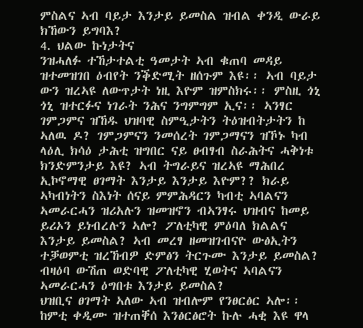ምስልና ኣብ ባይታ እንታይ ይመስል ዝብል ቀንዲ ውራይ ክኸውን ይግባእ?
4. ህልው ኩነታትና
ንዝሓለፉ ተኸታተልቲ ዓመታት ኣብ ቁጠባ መዳይ ዝተመዝገበ ዕብየት ንቕድሚት ዘሰጉም እዩ፡፡ ኣብ ባይታ ውን ዝረኣዩ ለውጥታት ነዚ እዮም ዝምስክሩ፡፡ ምስዚ ጎኒ ጎኒ ዝተርፉና ነገራት ንሕና ንግምግም ኢና፡፡ ኣንፃር ገምጋምና ዝኸዱ ህዝባዊ ስምዒታትን ትዕዝብትታትን ከ ኣለዉ ዶ? ገምጋምናን ንመሰረት ገምጋማናን ዝኾኑ ካብ ላዕሊ ክሳዕ ታሕቲ ዝግበር ናይ ፀብፃብ ስራሕትና ሓቅነቱ ክንድምንታይ እዩ? ኣብ ትግራይና ዝረኣዩ ማሕበረ ኢኮኖማዊ ፀገማት እንታይ እንታይ እዮም?? ክራይ ኣካብነትን ስእነት ሰናይ ምምሕዳርን ካብቲ ኣባልናን ኣመራርሓን ዝሪአሉን ዝመዝኖን ብኣንፃሩ ህዝብና ከመይ ይሪኦን ይነብረሉን ኣሎ? ፖለቲካዊ ምዕባለ ክልልና እንታይ ይመስል? ኣብ መረፃ ዘመዝገብናዮ ውፅኢትን ተቓወምቲ ዝረኸብዎ ድምፅን ትርጉሙ እንታይ ይመስል? ብዛዕባ ውሽጠ ወድባዊ ፖለቲካዊ ሂወትና ኣባልናን ኣመራርሓን ዕግበቱ እንታይ ይመስል?
ህዝቢና ፀገማት ኣለው ኣብ ዝብሎም የንፀርፅር ኣሎ፡፡ ከምቲ ቀዲሙ ዝተጠቐሰ እንፅርፅሮት ኩሉ ሓቂ እዩ ዋላ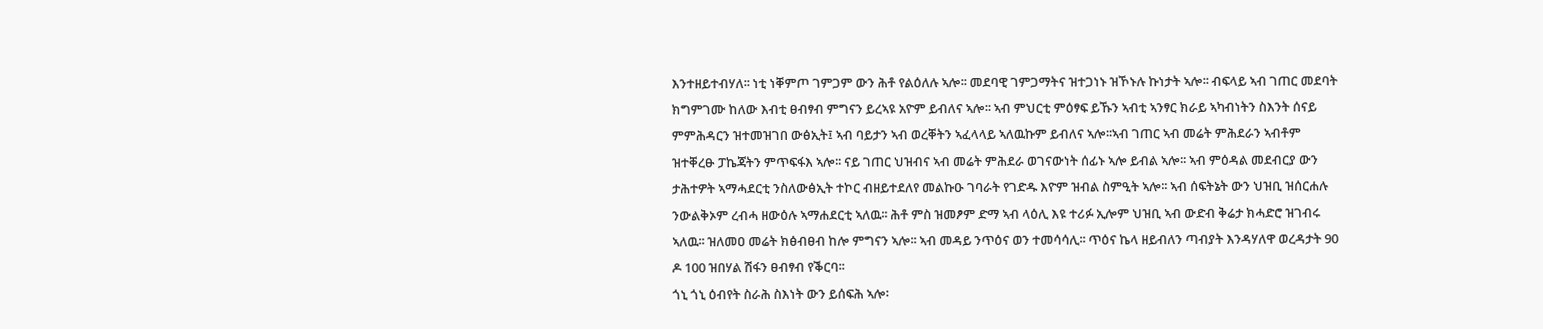እንተዘይተብሃለ፡፡ ነቲ ነቐምጦ ገምጋም ውን ሕቶ የልዕለሉ ኣሎ፡፡ መደባዊ ገምጋማትና ዝተጋነኑ ዝኾኑሉ ኩነታት ኣሎ፡፡ ብፍላይ ኣብ ገጠር መደባት ክግምገሙ ከለው እብቲ ፀብፃብ ምግናን ይረኣዩ አዮም ይብለና ኣሎ፡፡ ኣብ ምህርቲ ምዕፃፍ ይኹን ኣብቲ ኣንፃር ክራይ ኣካብነትን ስእንት ሰናይ ምምሕዳርን ዝተመዝገበ ውፅኢት፤ ኣብ ባይታን ኣብ ወረቐትን ኣፈላላይ ኣለዉኩም ይብለና ኣሎ፡፡ኣብ ገጠር ኣብ መሬት ምሕደራን ኣብቶም ዝተቐረፁ ፓኬጃትን ምጥፍፋእ ኣሎ፡፡ ናይ ገጠር ህዝብና ኣብ መሬት ምሕደራ ወገናውነት ሰፊኑ ኣሎ ይብል ኣሎ፡፡ ኣብ ምዕዳል መደብርያ ውን ታሕተዎት ኣማሓደርቲ ንስለውፅኢት ተኮር ብዘይተደለየ መልኩዑ ገባራት የገድዱ እዮም ዝብል ስምዒት ኣሎ፡፡ ኣብ ሰፍትኔት ውን ህዝቢ ዝሰርሐሉ ንውልቅኦም ረብሓ ዘውዕሉ ኣማሐደርቲ ኣለዉ፡፡ ሕቶ ምስ ዝመፆም ድማ ኣብ ላዕሊ እዩ ተሪፉ ኢሎም ህዝቢ ኣብ ውድብ ቅሬታ ክሓድሮ ዝገብሩ ኣለዉ፡፡ ዝለመዐ መሬት ክፅብፀብ ከሎ ምግናን ኣሎ፡፡ ኣብ መዳይ ንጥዕና ወን ተመሳሳሊ፡፡ ጥዕና ኬላ ዘይብለን ጣብያት እንዳሃለዋ ወረዳታት 90 ዶ 100 ዝበሃል ሽፋን ፀብፃብ የቕርባ፡፡
ጎኒ ጎኒ ዕብየት ስራሕ ስእነት ውን ይሰፍሕ ኣሎ፡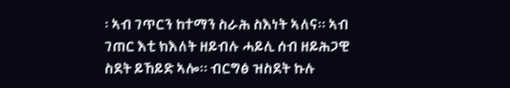፡ ኣብ ገጥርን ከተማን ስራሕ ስእነት ኣለና፡፡ ኣብ ገጠር እቲ ክእለት ዘይብሉ ሓይሊ ሰብ ዘይሕጋዊ ስደት ይኸይድ ኣሎ፡፡ ብርግፅ ዝስደት ኩሉ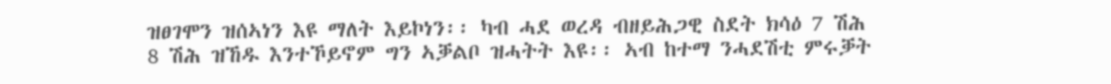ዝፀገሞን ዝሰኣነን እዩ ማለት እይኮነን፡፡ ካብ ሓደ ወረዳ ብዘይሕጋዊ ስደት ክሳዕ 7 ሽሕ 8 ሽሕ ዝኸዱ እንተኾይኖም ግን ኣቓልቦ ዝሓትት እዩ፡፡ ኣብ ከተማ ንሓደሽቲ ምሩቓት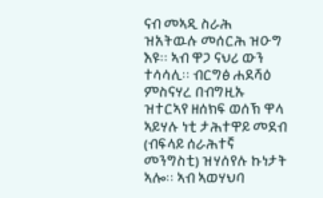ናብ መኣዲ ስራሕ ዝአትዉሉ መሰርሕ ዝዑግ እዩ፡፡ ኣብ ዋጋ ናህሪ ውን ተሳሳሊ፡፡ ብርግፅ ሐደሻዕ ምስናሃረ በብግዚኡ ዝተርኣየ ዘሰክፍ ወሰኽ ዋላ ኣይሃሉ ነቲ ታሕተዋይ መደብ (ብፍላይ ሰራሕተኛ መንግስቲ) ዝሃሰየሉ ኩነታት ኣሎ፡፡ ኣብ ኣወሃህባ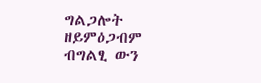ግልጋሎት ዘይምዕጋብም ብግልፂ ውን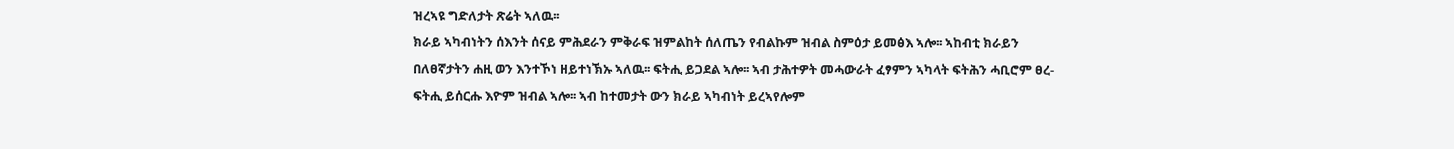ዝረኣዩ ግድለታት ጽሬት ኣለዉ፡፡
ክራይ ኣካብነትን ሰእንት ሰናይ ምሕደራን ምቅራፍ ዝምልከት ሰለጤን የብልኩም ዝብል ስምዕታ ይመፅእ ኣሎ፡፡ ኣከብቲ ክራይን በለፀኛታትን ሐዚ ወን እንተኾነ ዘይተነኽኡ ኣለዉ፡፡ ፍትሒ ይጋደል ኣሎ፡፡ ኣብ ታሕተዎት መሓውራት ፈፃምን ኣካላት ፍትሕን ሓቢሮም ፀረ-ፍትሒ ይሰርሑ እዮም ዝብል ኣሎ፡፡ ኣብ ከተመታት ውን ክራይ ኣካብነት ይረኣየሎም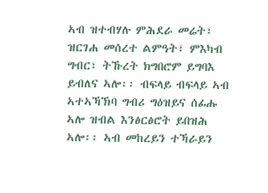ኣብ ዝተብሃሉ ምሕደራ መሬት፣ ዝርገሐ መሰረተ ልምዓት፣ ምእካብ ግብር፣ ትኹረት ክግበሮም ይግባእ ይብለና ኣሎ፡፡ ብፍላይ ብፍላይ ኣብ ኣተኣኻኽባ ግብሪ ግዕዝይና ሰፊሑ ኣሎ ዝብል እንፅርፅሮት ይበዝሕ ኣሎ፡፡ ኣብ መከረይን ተኻራይን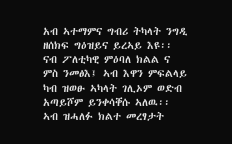አብ ኣተማምና ግብሪ ትካላት ንግዲ ዘሰክፍ ግዕዝይና ይረኣይ እዩ፡፡
ናብ ፖለቲካዊ ምዕባለ ክልል ና ምስ ንመፅእ፤ ኣብ እዋን ምፍልላይ ካብ ዝወፁ ኣካላት ገሊኦም ወድብ አጣይሾም ይንቀሳቐሱ ኣለዉ፡፡ ኣብ ዝሓለፉ ክልተ መረፃታት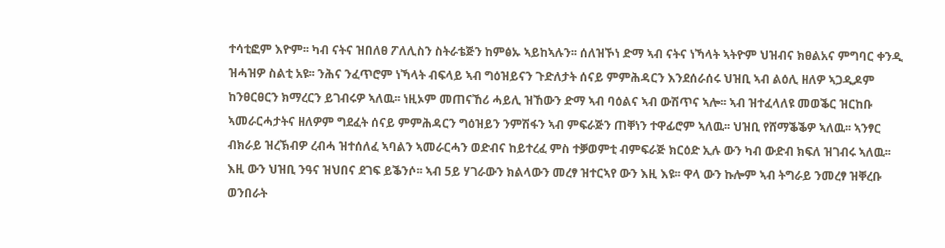ተሳቲፎም እዮም፡፡ ካብ ናትና ዝበለፀ ፖለሊስን ስትራቴጅን ከምፅኡ ኣይከኣሉን፡፡ ሰለዝኾነ ድማ ኣብ ናትና ነኻላት ኣትዮም ህዝብና ክፀልአና ምግባር ቀንዲ ዝሓዝዎ ስልቲ አዩ፡፡ ንሕና ንፈጥሮም ነኻላት ብፍላይ ኣብ ግዕዝይናን ጉድለታት ሰናይ ምምሕዳርን እንደሰራሰሩ ህዝቢ ኣብ ልዕሊ ዘለዎ ኣጋዲዶም ከንፀርፀርን ክማረርን ይገብሩዎ ኣለዉ፡፡ ነዚኦም መጠናኸሪ ሓይሊ ዝኸውን ድማ ኣብ ባዕልና ኣብ ውሽጥና ኣሎ፡፡ ኣብ ዝተፈላለዩ መወቕር ዝርከቡ ኣመራርሓታትና ዘለዎም ግደፈት ሰናይ ምምሕዳርን ግዕዝይን ንምሽፋን ኣብ ምፍራጅን ጠቐነን ተዋፊሮም ኣለዉ፡፡ ህዝቢ የሸማቕቕዎ ኣለዉ፡፡ ኣንፃር ብክራይ ዝረኽብዎ ረብሓ ዝተሰለፈ ኣባልን ኣመራርሓን ወድብና ከይተረፈ ምስ ተቓወምቲ ብምፍራጅ ክርዕድ ኢሉ ውን ካብ ውድብ ክፍለ ዝገብሩ ኣለዉ፡፡ እዚ ውን ህዝቢ ንዓና ዝህበና ደገፍ ይቕንሶ፡፡ ኣብ 5ይ ሃገራውን ክልላውን መረፃ ዝተርኣየ ውን እዚ እዩ፡፡ ዋላ ውን ኩሎም ኣብ ትግራይ ንመረፃ ዝቐረቡ ወንበራት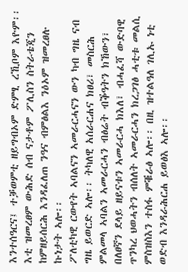እንተሰዓርና፤ ተቓወምቲ ዘይግብኦም ድምፂ ረኺቦም እዮም፡፡ እቲ ዝመረፀም ውሕድ ሰብ ናታቶም ፖሊስን ስትራቴጂን ከምዘይሰርሕ እንዳፈለጠ ንዓና ብምፅልእ ንዕኦም ዝመረፀሉ ኩነታት ኣሎ፡፡
ፖለቲካዊ ርውየት ኣባልናን ኣመራርሓናን ውን ካብ ግዜ ናብ ግዜ ይወርድ ኣሎ፡፡ ትካለዊ አሰራርሐና ክፀሪ፣ መስርሕ ምልመላ ኣባልን ኣመራርሓን ብፅሬት ብቕዓትን ክኸውን፣ በለፀኛን ደላይ ዘይናቱን ኣመራርሓ ክእለ፣ ብሓፈሻ ውድባዊ ጥንካረ ህወሓትን ብሰለት ኣመራርሓን ክረጋገፅ ሓቲቱ መልሲ ምስዝስእን ተስፋ ምቑራፅ ኣሎ፡፡ በዚ ዝተልዓለ ገሊኡ ነቲ ወድብ እንዳራሕርሐ ይወፅእ ኣሎ፡፡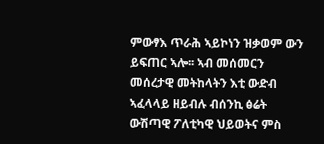ምውፃእ ጥራሕ ኣይኮነን ዝቃወም ውን ይፍጠር ኣሎ፡፡ ኣብ መሰመርን መሰረታዊ መትከላትን እቲ ውድብ ኣፈላላይ ዘይብሉ ብሰንኪ ፅሬት ውሽጣዊ ፖለቲካዊ ህይወትና ምስ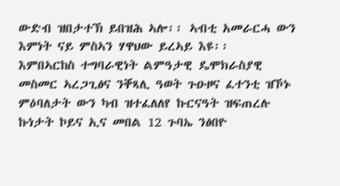ውድብ ዝበታተኽ ይበዝሕ ኣሎ፡፡ ኣብቲ አመራርሓ ውን እምነት ናይ ምስኣን ሃዋህው ይረኣይ እዩ፡፡
እምበኣርከስ ተግባራዊነት ልምዓታዊ ዴሞክራስያዊ መስመር ኣረጋጊፅና ንቐጻሊ ዓወት ጉዑዞና ፈተንቲ ዝኾኑ ምዕባለታት ውን ካብ ዝተፈለለየ ኩርናዓት ዝፍጠረሉ ኩነታት ኮይና ኢና መበል 12 ጉባኤ ንፅበዮ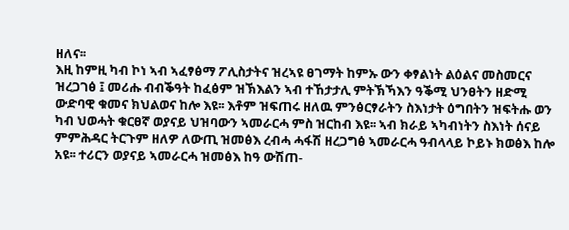ዘለና፡፡
እዚ ከምዚ ካብ ኮነ ኣብ ኣፈፃፅማ ፖሊስታትና ዝረኣዩ ፀገማት ከምኡ ውን ቀፃልነት ልዕልና መስመርና ዝረጋገፅ ፤ መሪሑ ብብቕዓት ከፈፅም ዝኽእልን ኣብ ተኸታታሊ ምትኽኻእን ዓቕሚ ህንፀትን ዘድሚ ውድባዊ ቁመና ክህልወና ከሎ እዩ፡፡ እቶም ዝፍጠሩ ዘለዉ ምንፅርፃራትን ስእነታት ዕግበትን ዝፍትሑ ወን ካብ ህወሓት ቁርፀኛ ወያናይ ህዝባውን ኣመራርሓ ምስ ዝርከብ እዩ፡፡ ኣብ ክራይ ኣካብነትን ስእነት ሰናይ ምምሕዳር ትርጉም ዘለዎ ለውጢ ዝመፅእ ረብሓ ሓፋሽ ዘረጋግፅ ኣመራርሓ ዓብላላይ ኮይኑ ክወፅእ ከሎ አዩ፡፡ ተሪርን ወያናይ ኣመራርሓ ዝመፅእ ከዓ ውሽጠ-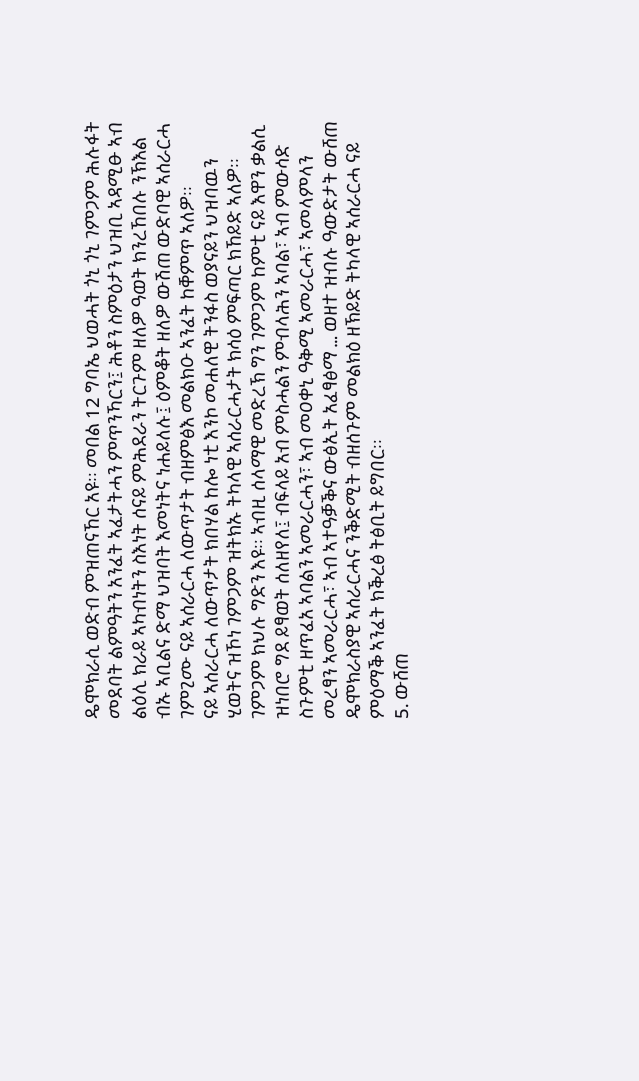ዴሞክራሲ ወድብ ምዝጠናኸር አዩ፡፡ መበል 12 ግባኤ ህወሓት ጎኒ ጎኒ ገምጋም ሕሉፋት መደባት ልምዓትን አንፈት ኣፈታትሓን ምጥንኻርን፤ ሕቶን ስምዕታን ህዝቢ ኣዳሚፁ ኣብ ልዕሊ ክራይ ኣካብነትን ስእነት ሰናይ ምሕደራን ትርጉም ዘለዎ ዓወት ክንረኸበሉ ንኽእል ብኡ ኣቢልና ድማ ህዝባት እመነትና ነሐይለሉ፤ ዕምቆት ዘለዎ ውሽጠ ውድባዊ ኣሰራርሓ ገምጊሙ ናይ ኣሰራርሓ ለውጥታት ብዘምፅእ መልክዑ ኣንፈት ከቐምጥ ኣለዎ፡፡
ናይ ኣሰራርሓ ለውጥታት ክበሃል ከሎ ነቲ እንኮ መሐለዊ ትንፋስ ወያናይን ህዝባዉን ሂወትና ዝኾነ ገምጋም ዝትክኡ ትካላዊ ኣሰራርሓታት ክሳዕ ምፍጣር ክኸይድ ኣለዎ፡፡ ገምጋም ክህሉ ግድን እዩ፡፡ ኣብዚ ሰላማዊ መድረኽ ግን ገምጋም ከምቲ ናይ እዋን ቃልሲ ዝነበሮ ግደ ይፃወት ሰለዘየለ፤ ብፍላይ አብ ምስሓልን ምብላሕን ኣባል፣ ኣብ ምውሳድ ስጉምቲ ዘጥፈአ ኣባልን ኣመራርሓን፣ ኣብ መዐቀኒ ዓቅሚ ኣመራርሓ፣ ኣመላምላን መረፃን ኣመራርሓ፣ ኣብ ኣተዓቓቕና ውፅኢት አፈፃፅማ … ወዘተ ዝብሉ ዓውድታት ውሸጠ ዴሞክራስያዊ ኣሰራርሓና ንቕድሚት ብዘሰጉም መልክዕ ዘኽይድ ትካላዊ ኣሰራርሓ ናይ ምዕማቕ ኣንፈት ክቕረፅ ትፅቢት ይግበር፡፡
5. ውሸጠ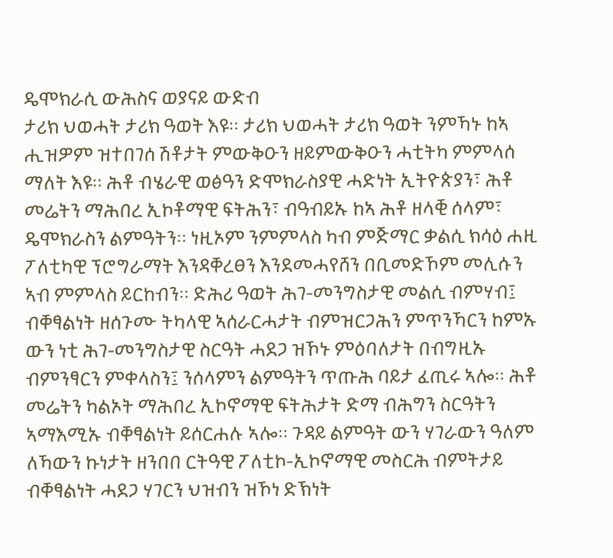ዴሞክራሲ ውሕስና ወያናይ ውድብ
ታሪክ ህወሓት ታሪክ ዓወት እዩ፡፡ ታሪክ ህወሓት ታሪክ ዓወት ንምኻኑ ከኣ ሒዝዎም ዝተበገሰ ሽቶታት ምውቅዑን ዘይምውቅዑን ሓቲትካ ምምላሰ ማለት እዩ፡፡ ሕቶ ብሄራዊ ወፅዓን ድሞክራስያዊ ሓድነት ኢትዮጵያን፣ ሕቶ መሬትን ማሕበረ ኢኮቶማዊ ፍትሕን፣ ብዓብይኡ ከኣ ሕቶ ዘላቒ ሰላም፣ ዴሞክራስን ልምዓትን፡፡ ነዚኦም ንምምላስ ካብ ምጅማር ቃልሲ ክሳዕ ሐዚ ፖለቲካዊ ፕሮግራማት እንዳቐረፀን እንደመሓየሸን በቢመድኾም መሊሱን ኣብ ምምላስ ይርከብን፡፡ ድሕሪ ዓወት ሕገ-መንግስታዊ መልሲ ብምሃብ፤ ብቐፃልነት ዘሰጉሙ ትካላዊ ኣሰራርሓታት ብምዝርጋሕን ምጥንኻርን ከምኡ ውን ነቲ ሕገ-መንግስታዊ ስርዓት ሓደጋ ዝኾኑ ምዕባለታት በብግዚኡ ብምንፃርን ምቀላስን፤ ንሰላምን ልምዓትን ጥጡሕ ባይታ ፈጢሩ ኣሎ፡፡ ሕቶ መሬትን ካልኦት ማሕበረ ኢኮኖማዊ ፍትሕታት ድማ ብሕግን ስርዓትን ኣማእሚኡ ብቐፃልነት ይሰርሐሉ ኣሎ፡፡ ጉዳይ ልምዓት ውን ሃገራውን ዓለም ለኻውን ኩነታት ዘንበበ ርትዓዊ ፖለቲኮ-ኢኮኖማዊ መስርሕ ብምትታይ ብቐፃልነት ሓደጋ ሃገርን ህዝብን ዝኾነ ድኽነት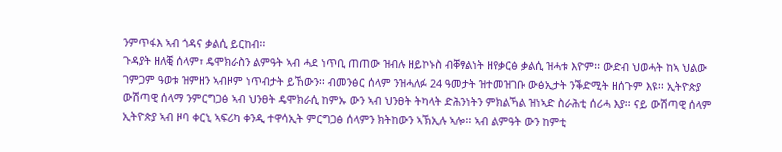ንምጥፋእ ኣብ ጎዳና ቃልሲ ይርከብ፡፡
ጉዳያት ዘለቒ ሰላም፣ ዴሞክራስን ልምዓት ኣብ ሓደ ነጥቢ ጠጠው ዝብሉ ዘይኮኑስ ብቐፃልነት ዘየቃርፅ ቃልሲ ዝሓቱ እዮም፡፡ ውድብ ህወሓት ከኣ ህልው ገምጋም ዓወቱ ዝምዘን ኣብዞም ነጥብታት ይኸውን፡፡ ብመንፅር ሰላም ንዝሓለፉ 24 ዓመታት ዝተመዝገቡ ውፅኢታት ንቕድሚት ዘሰጉም እዩ፡፡ ኢትዮጵያ ውሽጣዊ ሰላማ ንምርግጋፅ ኣብ ህንፀት ዴሞክራሲ ከምኡ ውን ኣብ ህንፀት ትካላት ድሕንነትን ምክልኻል ዝነኣድ ስራሕቲ ሰሪሓ እያ፡፡ ናይ ውሽጣዊ ሰላም ኢትዮጵያ ኣብ ዞባ ቀርኒ ኣፍሪካ ቀንዲ ተዋሳኢት ምርግጋፅ ሰላምን ክትከውን ኣኽኢሉ ኣሎ፡፡ ኣብ ልምዓት ውን ከምቲ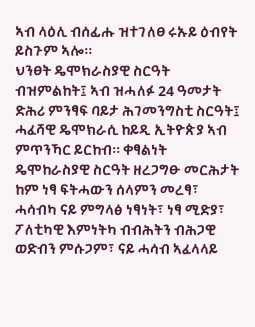ኣብ ላዕሊ ብሰፊሑ ዝተገለፀ ሩኡይ ዕብየት ይስጉም ኣሎ፡፡
ህንፀት ዴሞክራስያዊ ስርዓት ብዝምልከት፤ ኣብ ዝሓለፉ 24 ዓመታት ድሕሪ ምንፃፍ ባይታ ሕገመንግስቲ ስርዓት፤ ሓፈሻዊ ዴሞክራሲ ከይዲ ኢትዮጵያ ኣብ ምጥንኻር ይርከብ፡፡ ቀፃልነት ዴሞከራስያዊ ስርዓት ዘረጋግፁ መርሕታት ከም ነፃ ፍትሓውን ሰላምን መረፃ፣ ሓሳብካ ናይ ምግላፅ ነፃነት፣ ነፃ ሚድያ፣ ፖለቲካዊ እምነትካ ብብሕትን ብሕጋዊ ወድብን ምሱጋም፣ ናይ ሓሳብ ኣፈላላይ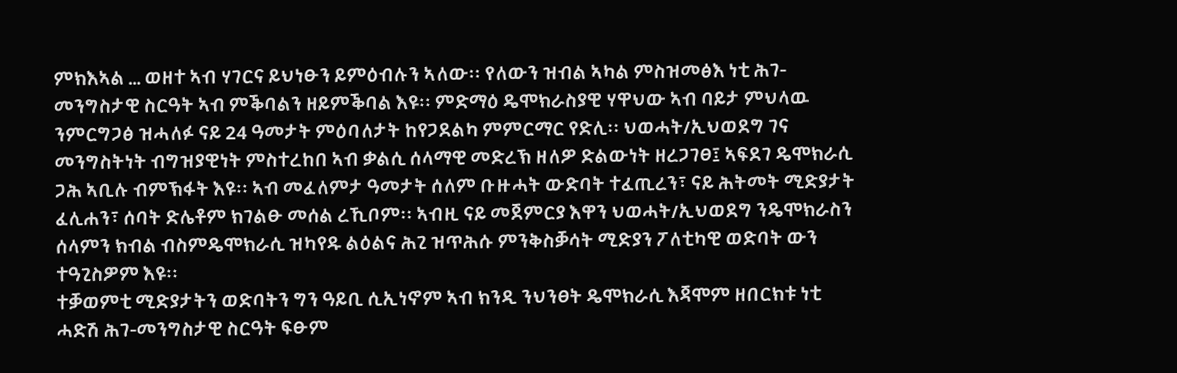ምክእኣል … ወዘተ ኣብ ሃገርና ይህነፁን ይምዕብሉን ኣለው፡፡ የለውን ዝብል ኣካል ምስዝመፅእ ነቲ ሕገ-መንግስታዊ ስርዓት ኣብ ምቕባልን ዘይምቕባል እዩ፡፡ ምድማዕ ዴሞክራስያዊ ሃዋህው ኣብ ባይታ ምህላዉ ንምርግጋፅ ዝሓለፉ ናይ 24 ዓመታት ምዕባለታት ከየጋደልካ ምምርማር የድሊ፡፡ ህወሓት/ኢህወደግ ገና መንግስትነት ብግዝያዊነት ምስተረከበ ኣብ ቃልሲ ሰላማዊ መድረኽ ዘለዎ ድልውነት ዘረጋገፀ፤ ኣፍደገ ዴሞክራሲ ጋሕ ኣቢሉ ብምኽፋት እዩ፡፡ ኣብ መፈለምታ ዓመታት ሰለም ቡዙሓት ውድባት ተፈጢረን፣ ናይ ሕትመት ሚድያታት ፈሊሐን፣ ሰባት ድሌቶም ክገልፁ መሰል ረኺቦም፡፡ ኣብዚ ናይ መጀምርያ እዋን ህወሓት/ኢህወደግ ንዴሞክራስን ሰላምን ክብል ብስምዴሞክራሲ ዝካየዱ ልዕልና ሕጊ ዝጥሕሱ ምንቅስቓሳት ሚድያን ፖለቲካዊ ወድባት ውን ተዓጊስዎም እዩ፡፡
ተቓወምቲ ሚድያታትን ወድባትን ግን ዓይቢ ሲኢነኖም ኣብ ክንዲ ንህንፀት ዴሞክራሲ እጃሞም ዘበርክቱ ነቲ ሓድሽ ሕገ-መንግስታዊ ስርዓት ፍፁም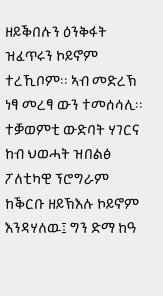ዘይቕበሉን ዕንቅፋት ዝፈጥሩን ኮይኖም ተረኺቦም፡፡ ኣብ መድረኽ ነፃ መረፃ ውን ተመሰሳሊ፡፡ ተቓወምቲ ውድባት ሃገርና ከብ ህወሓት ዝበልፅ ፖለቲካዊ ፕሮግራም ከቕርቡ ዘይኽእሉ ኮይኖም እንዳሃለዉ፤ ግን ድማ ከዓ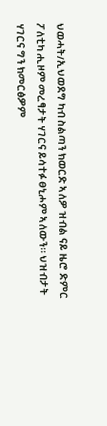ህወሓት/ኢህወደግ ካብ ስልጣን ክወርድ ኣለዎ ዝብል ናይ ዜሮ ድምር ፖለቲካ ሒዞም መረፃታት ሃገርና ይሳተፉ ፀኒሖም ኣለውን፡፡ ህዝብታት ሃገርና ግን ክመርፅዎም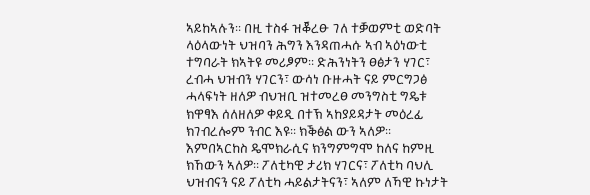ኣይከኣሉን፡፡ በዚ ተስፋ ዝቖረፁ ገለ ተቓወምቲ ወድባት ላዕላውነት ህዝባን ሕግን እንዳጠሓሱ ኣብ ኣዕነውቲ ተግባራት ክኣትዩ መሪፆም፡፡ ድሕንነትን ፀፅታን ሃገር፣ ረብሓ ህዝብን ሃገርን፣ ውሳነ ቡዙሓት ናይ ምርግጋፅ ሓላፍነት ዘለዎ ብህዝቢ ዝተመረፀ መንግስቲ ግዴቱ ክዋፃእ ሰለዘለዎ ቀይዲ በተኽ ኣከያይዳታት መዕረፊ ክገብረሎም ንብር እዩ፡፡ ክቕፅል ውን ኣለዎ፡፡
እምበኣርከስ ዴሞክራሲና ክንግምግሞ ከለና ከምዚ ክኸውን ኣለዎ፡፡ ፖለቲካዊ ታሪክ ሃገርና፣ ፖለቲካ ባህሊ ህዝብናን ናይ ፖለቲካ ሓይልታትናን፣ ኣለም ለኻዊ ኩነታት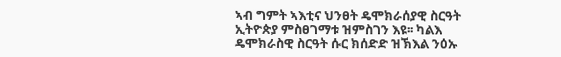ኣብ ግምት ኣእቲና ህንፀት ዴሞክራሰያዊ ስርዓት ኢትዮጵያ ምስፀገማቱ ዝምስገን እዩ፡፡ ካልእ ዴሞክራስዊ ስርዓት ሱር ክሰድድ ዝኽእል ንዕኡ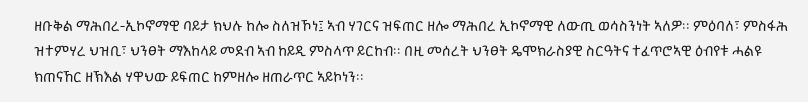ዘቡቅል ማሕበረ-ኢኮኖማዊ ባይታ ክህሉ ከሎ ስለዝኾነ፤ ኣብ ሃገርና ዝፍጠር ዘሎ ማሕበረ ኢኮኖማዊ ለውጢ ወሳስንነት ኣለዎ፡፡ ምዕባለ፣ ምስፋሕ ዝተምሃረ ህዝቢ፣ ህንፀት ማእከላይ መደብ ኣብ ከይዲ ምስላጥ ይርከብ፡፡ በዚ መሰረት ህንፀት ዴሞክራስያዊ ስርዓትና ተፈጥሮኣዊ ዕብየቱ ሓልዩ ክጠናኸር ዘኽእል ሃዋህው ይፍጠር ከምዘሎ ዘጠራጥር ኣይኮነን፡፡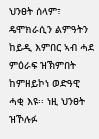ህንፀት ሰላም፣ ዴሞክራሲን ልምዓትን ከይዲ እምበር ኣብ ሓደ ምዕራፍ ዝኽምበት ከምዘይኮነ ወድዓዊ ሓቂ እዩ፡፡ ነዚ ህንፀት ዝኾሉፉ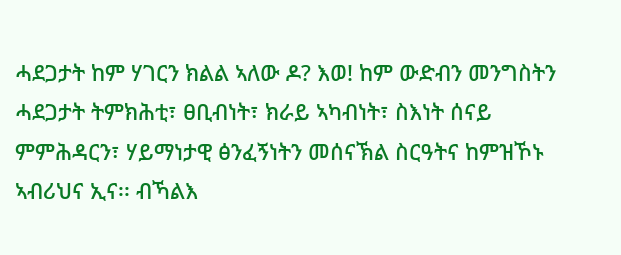ሓደጋታት ከም ሃገርን ክልል ኣለው ዶ? እወ! ከም ውድብን መንግስትን ሓደጋታት ትምክሕቲ፣ ፀቢብነት፣ ክራይ ኣካብነት፣ ስእነት ሰናይ ምምሕዳርን፣ ሃይማነታዊ ፅንፈኝነትን መሰናኽል ስርዓትና ከምዝኾኑ ኣብሪህና ኢና፡፡ ብኻልእ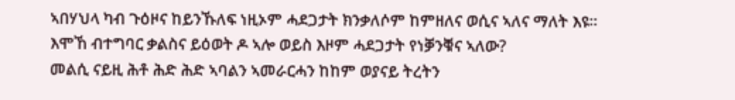ኣበሃህላ ካብ ጉዕዞና ከይንኹለፍ ነዚኦም ሓደጋታት ክንቃለሶም ከምዘለና ወሲና ኣለና ማለት እዩ፡፡ እሞኸ ብተግባር ቃልስና ይዕወት ዶ ኣሎ ወይስ እዞም ሓደጋታት የነቓንቑና ኣለው?
መልሲ ናይዚ ሕቶ ሕድ ሕድ ኣባልን ኣመራርሓን ከከም ወያናይ ትረትን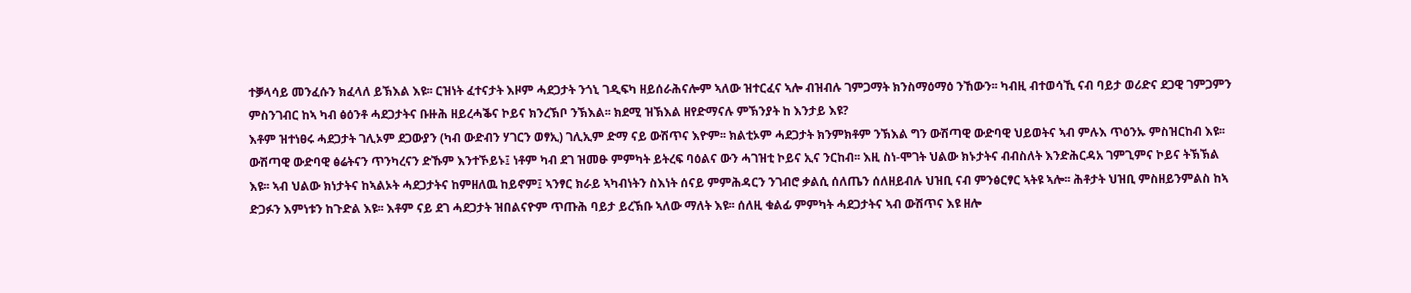ተቓላሳይ መንፈሱን ክፈላለ ይኽእል እዩ፡፡ ርዝነት ፈተናታት እዞም ሓደጋታት ንጎኒ ገዲፍካ ዘይሰራሕናሎም ኣለው ዝተርፈና ኣሎ ብዝብሉ ገምጋማት ክንስማዕማዕ ንኸውን፡፡ ካብዚ ብተወሳኺ ናብ ባይታ ወሪድና ደጋዊ ገምጋምን ምስንገብር ከኣ ካብ ፅዕንቶ ሓደጋታትና ቡዙሕ ዘይረሓቕና ኮይና ክንረኽቦ ንኽእል፡፡ ክደሚ ዝኽእል ዘየድማናሉ ምኽንያት ከ እንታይ እዩ?
እቶም ዝተነፀሩ ሓደጋታት ገሊኦም ደጋውያን (ካብ ውድብን ሃገርን ወፃኢ) ገሊኢም ድማ ናይ ውሽጥና እዮም፡፡ ክልቲኦም ሓደጋታት ክንምክቶም ንኽእል ግን ውሽጣዊ ውድባዊ ህይወትና ኣብ ምሉእ ጥዕንኡ ምስዝርከብ እዩ፡፡ ውሽጣዊ ውድባዊ ፅሬትናን ጥንካረናን ድኹም እንተኾይኑ፤ ነቶም ካብ ደገ ዝመፁ ምምካት ይትረፍ ባዕልና ውን ሓገዝቲ ኮይና ኢና ንርከብ፡፡ እዚ ስነ-ሞገት ህልው ክኑታትና ብብስለት እንድሕርዳአ ገምጊምና ኮይና ትኽኽል እዩ፡፡ ኣብ ህልው ክነታትና ከኣልኦት ሓደጋታትና ከምዘለዉ ከይኖም፤ ኣንፃር ክራይ ኣካብነትን ስእነት ሰናይ ምምሕዳርን ንገብሮ ቃልሲ ሰለጤን ሰለዘይብሉ ህዝቢ ናብ ምንፅርፃር ኣትዩ ኣሎ፡፡ ሕቶታት ህዝቢ ምስዘይንምልስ ከኣ ድጋፉን እምነቱን ከጉድል እዩ፡፡ እቶም ናይ ደገ ሓደጋታት ዝበልናዮም ጥጡሕ ባይታ ይረኽቡ ኣለው ማለት እዩ፡፡ ሰለዚ ቁልፊ ምምካት ሓደጋታትና ኣብ ውሽጥና እዩ ዘሎ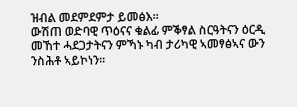ዝብል መደምደምታ ይመፅእ፡፡
ውሽጠ ወድባዊ ጥዕናና ቁልፊ ምቕፃል ስርዓትናን ዕርዲ መኸተ ሓደጋታትናን ምኻኑ ካብ ታሪካዊ ኣመፃፅኣና ውን ንስሕቶ ኣይኮነን፡፡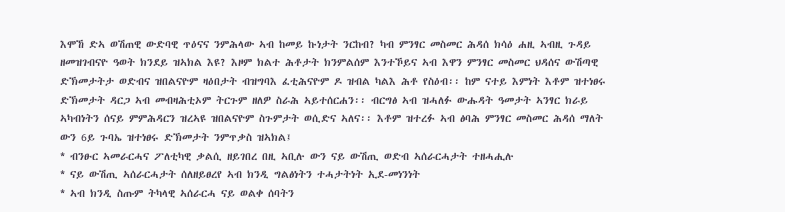እሞኸ ድኣ ወሽጠዊ ውድባዊ ጥዕናና ንምሕላው ኣብ ከመይ ኩነታት ንርከብ? ካብ ምንፃር መስመር ሕዳሰ ክሳዕ ሐዚ ኣብዚ ጉዳይ ዘመዝገብናዮ ዓወት ክንደይ ዝኣክል እዩ? እዞም ክልተ ሕቶታት ክንምልሰም እንተኾይና ኣብ እዋን ምንፃር መስመር ህዳሰና ውሽጣዊ ድኽመታትታ ወድብና ዝበልናዮም ዛዕበታት ብዝግባእ ፈቲሕናዮም ዶ ዝብል ካልእ ሕቶ የስዕብ፡፡ ከም ናተይ እምነት እቶም ዝተነፀሩ ድኽመታት ዳርጋ ኣብ መብዛሕቲኦም ትርጉም ዘለዎ ስራሕ ኣይተሰርሐን፡፡ ብርግፅ ኣብ ዝሓለፉ ውሑዳት ዓመታት ኣንፃር ክራይ ኣካብነትን ሰናይ ምምሕዳርን ዝረኣዩ ዝበልናዮም ስጉምታት ወሲድና ኣለና፡፡ እቶም ዝተረፉ ኣብ ፅባሕ ምንፃር መስመር ሕዳሰ ማለት ውን 6ይ ጉባኤ ዝተነፀሩ ድኽመታት ንምጥቃስ ዝኣክል፤
* ብንፁር ኣመራርሓና ፖለቲካዊ ቃልሲ ዘይገበረ በዚ ኣቢሉ ውን ናይ ውሽጢ ወድብ ኣሰራርሓታት ተዘሓሒሉ
* ናይ ውሽጢ ኣሰራርሓታት ሰለዘይፀረየ ኣብ ክንዲ ግልፅነትን ተሓታትነት ኢደ-መነንነት
* ኣብ ክንዲ ስጡም ትካላዊ ኣሰራርሓ ናይ ወልቀ ሰባትን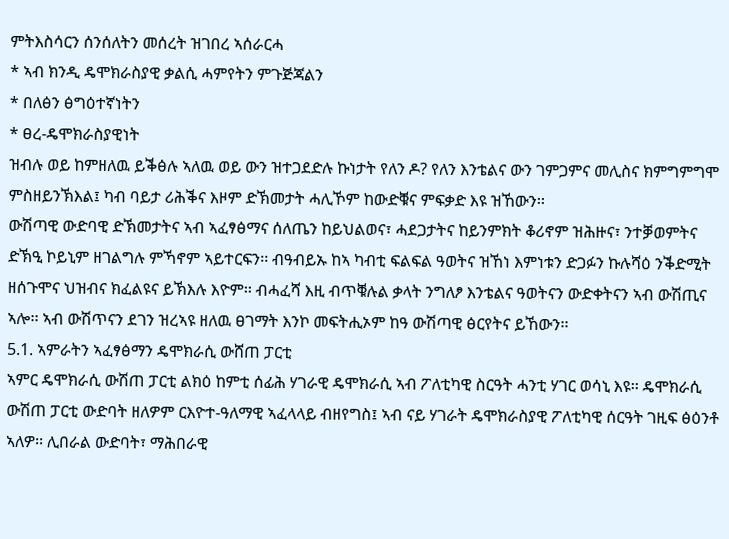ምትእስሳርን ሰንሰለትን መሰረት ዝገበረ ኣሰራርሓ
* ኣብ ክንዲ ዴሞክራስያዊ ቃልሲ ሓምየትን ምጉጅጃልን
* በለፅን ፅግዕተኛነትን
* ፀረ-ዴሞክራስያዊነት
ዝብሉ ወይ ከምዘለዉ ይቕፅሉ ኣለዉ ወይ ውን ዝተጋደድሉ ኩነታት የለን ዶ? የለን እንቴልና ውን ገምጋምና መሊስና ክምግምግሞ ምስዘይንኽእል፤ ካብ ባይታ ሪሕቕና እዞም ድኽመታት ሓሊኾም ከውድቑና ምፍቃድ እዩ ዝኸውን፡፡
ውሽጣዊ ውድባዊ ድኽመታትና ኣብ ኣፈፃፅማና ሰለጤን ከይህልወና፣ ሓደጋታትና ከይንምክት ቆሪኖም ዝሕዙና፣ ንተቓወምትና ድኽዒ ኮይኒም ዘገልግሉ ምኻኖም ኣይተርፍን፡፡ ብዓብይኡ ከኣ ካብቲ ፍልፍል ዓወትና ዝኸነ እምነቱን ድጋፉን ኩሉሻዕ ንቕድሚት ዘሰጉሞና ህዝብና ክፈልዩና ይኽእሉ እዮም፡፡ ብሓፈሻ እዚ ብጥቑሉል ቃላት ንግለፆ እንቴልና ዓወትናን ውድቀትናን ኣብ ውሽጢና ኣሎ፡፡ ኣብ ውሽጥናን ደገን ዝረኣዩ ዘለዉ ፀገማት እንኮ መፍትሒኦም ከዓ ውሽጣዊ ፅርየትና ይኸውን፡፡
5.1. ኣምራትን ኣፈፃፅማን ዴሞክራሲ ውሸጠ ፓርቲ
ኣምር ዴሞክራሲ ውሽጠ ፓርቲ ልክዕ ከምቲ ሰፊሕ ሃገራዊ ዴሞክራሲ ኣብ ፖለቲካዊ ስርዓት ሓንቲ ሃገር ወሳኒ እዩ፡፡ ዴሞክራሲ ውሽጠ ፓርቲ ውድባት ዘለዎም ርእዮተ-ዓለማዊ ኣፈላላይ ብዘየግስ፤ ኣብ ናይ ሃገራት ዴሞክራስያዊ ፖለቲካዊ ሰርዓት ገዚፍ ፅዕንቶ ኣለዎ፡፡ ሊበራል ውድባት፣ ማሕበራዊ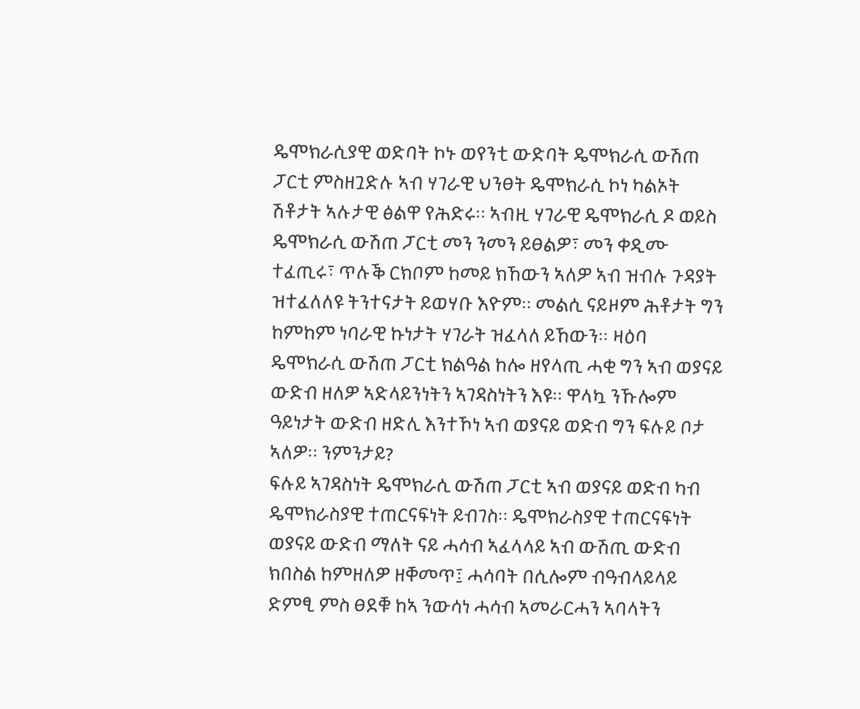ዴሞክራሲያዊ ወድባት ኮኑ ወየንቲ ውድባት ዴሞክራሲ ውሽጠ ፓርቲ ምስዘጓድሉ ኣብ ሃገራዊ ህንፀት ዴሞክራሲ ኮነ ካልኦት ሽቶታት ኣሉታዊ ፅልዋ የሕድሩ፡፡ ኣብዚ ሃገራዊ ዴሞክራሲ ዶ ወይስ ዴሞክራሲ ውሽጠ ፓርቲ መን ንመን ይፀልዎ፣ መን ቀዲሙ ተፈጢሩ፣ ጥሉቕ ርክቦም ከመይ ክኸውን ኣለዎ ኣብ ዝብሉ ጉዳያት ዝተፈለለዩ ትንተናታት ይወሃቡ እዮም፡፡ መልሲ ናይዞም ሕቶታት ግን ከምከም ነባራዊ ኩነታት ሃገራት ዝፈላለ ይኸውን፡፡ ዛዕባ ዴሞክራሲ ውሽጠ ፓርቲ ክልዓል ከሎ ዘየላጢ ሓቂ ግን ኣብ ወያናይ ውድብ ዘለዎ ኣድላይንነትን ኣገዳስነትን እዩ፡፡ ዋላኳ ንኹሎም ዓይነታት ውድብ ዘድሊ እንተኾነ ኣብ ወያናይ ወድብ ግን ፍሉይ ቦታ ኣለዎ፡፡ ንምንታይ?
ፍሉይ ኣገዳስነት ዴሞክራሲ ውሽጠ ፓርቲ ኣብ ወያናይ ወድብ ካብ ዴሞክራስያዊ ተጠርናፍነት ይብገስ፡፡ ዴሞክራስያዊ ተጠርናፍነት ወያናይ ውድብ ማለት ናይ ሓሳብ ኣፈላላይ ኣብ ውሽጢ ውድብ ክበስል ከምዘለዎ ዘቐመጥ፤ ሓሳባት በሲሎም ብዓብላይላይ ድምፂ ምስ ፀደቑ ከኣ ንውሳነ ሓሳብ ኣመራርሓን ኣባላትን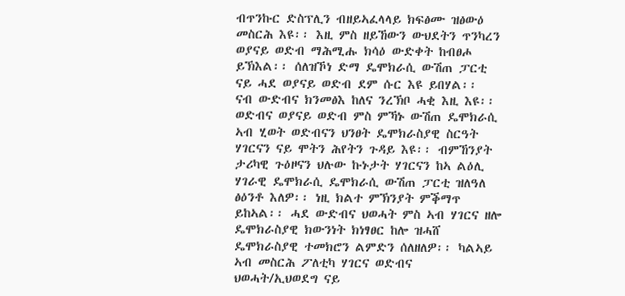ብጥንኩር ድስፕሊን ብዘይኣፈላላይ ክፍፅሙ ዝፅውዕ መስርሕ እዩ፡፡ እዚ ምስ ዘይኸውን ውህደትን ጥንካረን ወያናይ ወድብ ማሕሚሑ ክሳዕ ውድቀት ከብፀሖ ይኽእል፡፡ ሰለዝኾነ ድማ ዴሞክራሲ ውሽጠ ፓርቲ ናይ ሓደ ወያናይ ወድብ ደም ሱር እዩ ይበሃል፡፡
ናብ ውድብና ክንመፅእ ከለና ንረኽቦ ሓቂ እዚ እዩ፡፡ ወድብና ወያናይ ወድብ ምስ ምኻኑ ውሽጠ ዴሞክራሲ ኣብ ሂወት ወድብናን ህንፀት ዴሞክራስያዊ ስርዓት ሃገርናን ናይ ሞትን ሕየትን ጉዳይ እዩ፡፡ ብምኸንያት ታሪካዊ ጉዕዞናን ህሉው ኩኑታት ሃገርናን ከኣ ልዕሊ ሃገራዊ ዴሞክራሲ ዴሞክራሲ ውሽጠ ፓርቲ ዝለዓለ ፅዕንቶ እለዎ፡፡ ነዚ ክልተ ምኽንያት ምቕማጥ ይከኣል፡፡ ሓደ ውድብና ህወሓት ምስ ኣብ ሃገርና ዘሎ ዴሞክራስያዊ ክውንነት ክነፃፀር ከሎ ዝሓሸ ዴሞክራስያዊ ተመክሮን ልምድን ሰለዘለዎ፡፡ ካልኣይ ኣብ መስርሕ ፖለቲካ ሃገርና ወድብና ህወሓት/ኢህወደግ ናይ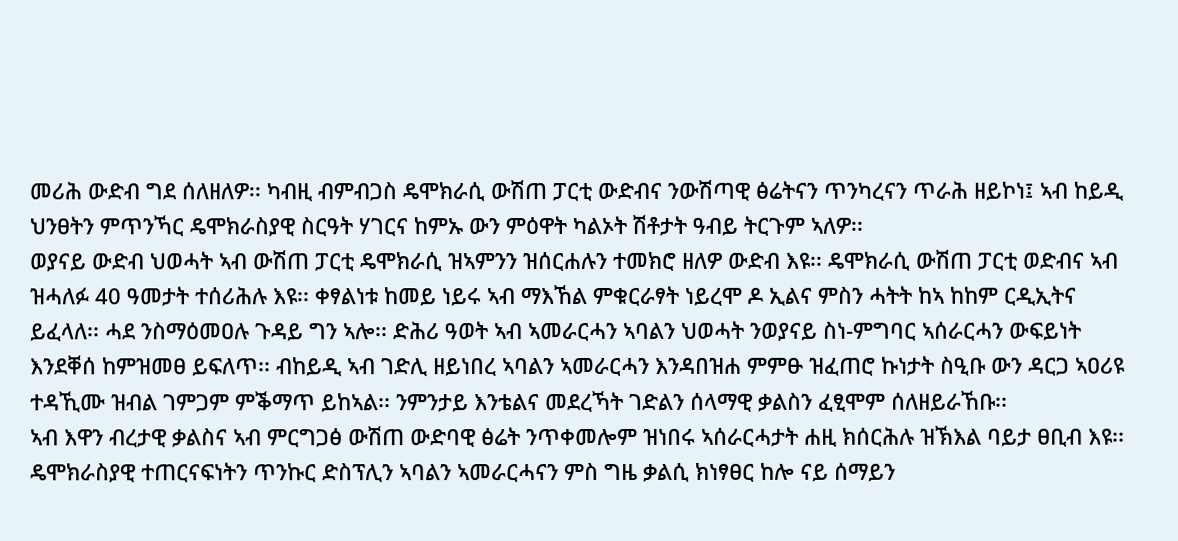መሪሕ ውድብ ግደ ሰለዘለዎ፡፡ ካብዚ ብምብጋስ ዴሞክራሲ ውሽጠ ፓርቲ ውድብና ንውሽጣዊ ፅሬትናን ጥንካረናን ጥራሕ ዘይኮነ፤ ኣብ ከይዲ ህንፀትን ምጥንኻር ዴሞክራስያዊ ስርዓት ሃገርና ከምኡ ውን ምዕዋት ካልኦት ሽቶታት ዓብይ ትርጉም ኣለዎ፡፡
ወያናይ ውድብ ህወሓት ኣብ ውሽጠ ፓርቲ ዴሞክራሲ ዝኣምንን ዝሰርሐሉን ተመክሮ ዘለዎ ውድብ እዩ፡፡ ዴሞክራሲ ውሽጠ ፓርቲ ወድብና ኣብ ዝሓለፉ 40 ዓመታት ተሰሪሕሉ እዩ፡፡ ቀፃልነቱ ከመይ ነይሩ ኣብ ማእኸል ምቁርራፃት ነይረሞ ዶ ኢልና ምስን ሓትት ከኣ ከከም ርዲኢትና ይፈላለ፡፡ ሓደ ንስማዕመዐሉ ጉዳይ ግን ኣሎ፡፡ ድሕሪ ዓወት ኣብ ኣመራርሓን ኣባልን ህወሓት ንወያናይ ስነ-ምግባር ኣሰራርሓን ውፍይነት እንደቐሰ ከምዝመፀ ይፍለጥ፡፡ ብከይዲ ኣብ ገድሊ ዘይነበረ ኣባልን ኣመራርሓን እንዳበዝሐ ምምፁ ዝፈጠሮ ኩነታት ስዒቡ ውን ዳርጋ ኣዐሪዩ ተዳኺሙ ዝብል ገምጋም ምቕማጥ ይከኣል፡፡ ንምንታይ እንቴልና መደረኻት ገድልን ሰላማዊ ቃልስን ፈፂሞም ሰለዘይራኸቡ፡፡
ኣብ እዋን ብረታዊ ቃልስና ኣብ ምርግጋፅ ውሽጠ ውድባዊ ፅሬት ንጥቀመሎም ዝነበሩ ኣሰራርሓታት ሐዚ ክሰርሕሉ ዝኽእል ባይታ ፀቢብ እዩ፡፡ ዴሞክራስያዊ ተጠርናፍነትን ጥንኩር ድስፕሊን ኣባልን ኣመራርሓናን ምስ ግዜ ቃልሲ ክነፃፀር ከሎ ናይ ሰማይን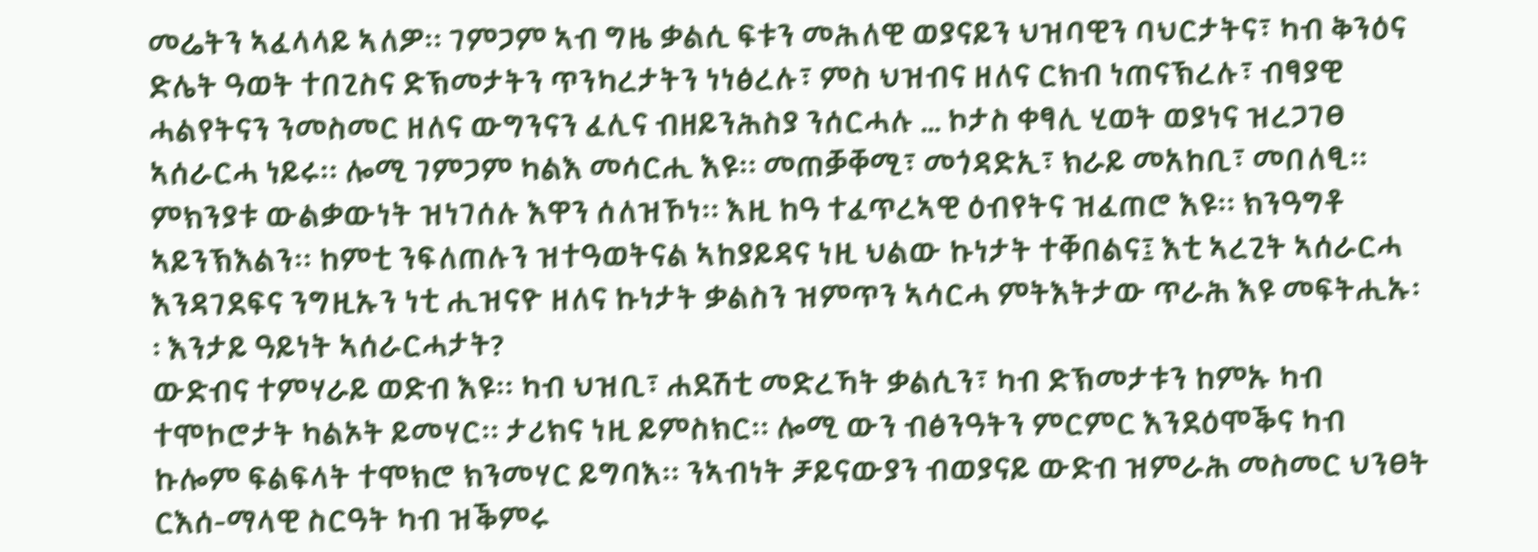መሬትን ኣፈላላይ ኣለዎ፡፡ ገምጋም ኣብ ግዜ ቃልሲ ፍቱን መሕለዊ ወያናይን ህዝባዊን ባህርታትና፣ ካብ ቅንዕና ድሌት ዓወት ተበጊስና ድኽመታትን ጥንካረታትን ነነፅረሉ፣ ምስ ህዝብና ዘለና ርክብ ነጠናኽረሉ፣ ብፃያዊ ሓልየትናን ንመስመር ዘለና ውግንናን ፈሊና ብዘይንሕስያ ንሰርሓሉ … ኮታስ ቀፃሊ ሂወት ወያነና ዝረጋገፀ ኣሰራርሓ ነይሩ፡፡ ሎሚ ገምጋም ካልእ መሳርሒ እዩ፡፡ መጠቓቐሚ፣ መጎዳድኢ፣ ክራይ መአከቢ፣ መበለፂ፡፡ ምክንያቱ ውልቃውነት ዝነገሰሉ እዋን ሰለዝኾነ፡፡ እዚ ከዓ ተፈጥረኣዊ ዕብየትና ዝፈጠሮ እዩ፡፡ ክንዓግቶ ኣይንኽእልን፡፡ ከምቲ ንፍለጠሉን ዝተዓወትናል ኣከያይዳና ነዚ ህልው ኩነታት ተቐበልና፤ እቲ ኣረጊት ኣሰራርሓ እንዳገደፍና ንግዚኡን ነቲ ሒዝናዮ ዘለና ኩነታት ቃልስን ዝምጥን ኣሳርሓ ምትእትታው ጥራሕ እዩ መፍትሒኡ፡፡ እንታይ ዓይነት ኣሰራርሓታት?
ውድብና ተምሃራይ ወድብ እዩ፡፡ ካብ ህዝቢ፣ ሐደሽቲ መድረኻት ቃልሲን፣ ካብ ድኽመታቱን ከምኡ ካብ ተሞኮሮታት ካልኦት ይመሃር፡፡ ታሪክና ነዚ ይምስክር፡፡ ሎሚ ውን ብፅንዓትን ምርምር እንደዕሞቕና ካብ ኩሎም ፍልፍላት ተሞክሮ ክንመሃር ይግባእ፡፡ ንኣብነት ቻይናውያን ብወያናይ ውድብ ዝምራሕ መስመር ህንፀት ርእሰ-ማላዊ ስርዓት ካብ ዝቕምሩ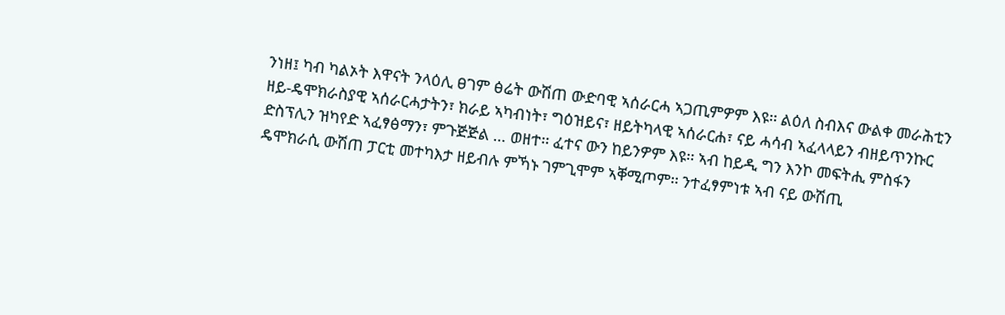ንነዘ፤ ካብ ካልኦት እዋናት ንላዕሊ ፀገም ፅሬት ውሽጠ ውድባዊ ኣሰራርሓ ኣጋጢምዎም እዩ፡፡ ልዕለ ስብእና ውልቀ መራሕቲን ዘይ-ዴሞክራስያዊ ኣሰራርሓታትን፣ ክራይ ኣካብነት፣ ግዕዝይና፣ ዘይትካላዊ ኣሰራርሐ፣ ናይ ሓሳብ ኣፈላላይን ብዘይጥንኩር ድስፕሊን ዝካየድ ኣፈፃፅማን፣ ምጉጅጅል … ወዘተ፡፡ ፈተና ውን ከይንዎም እዩ፡፡ ኣብ ከይዲ ግን እንኮ መፍትሒ ምስፋን ዴሞክራሲ ውሽጠ ፓርቲ መተካእታ ዘይብሉ ምኻኑ ገምጊሞም ኣቐሚጦም፡፡ ንተፈፃምነቱ ኣብ ናይ ውሽጢ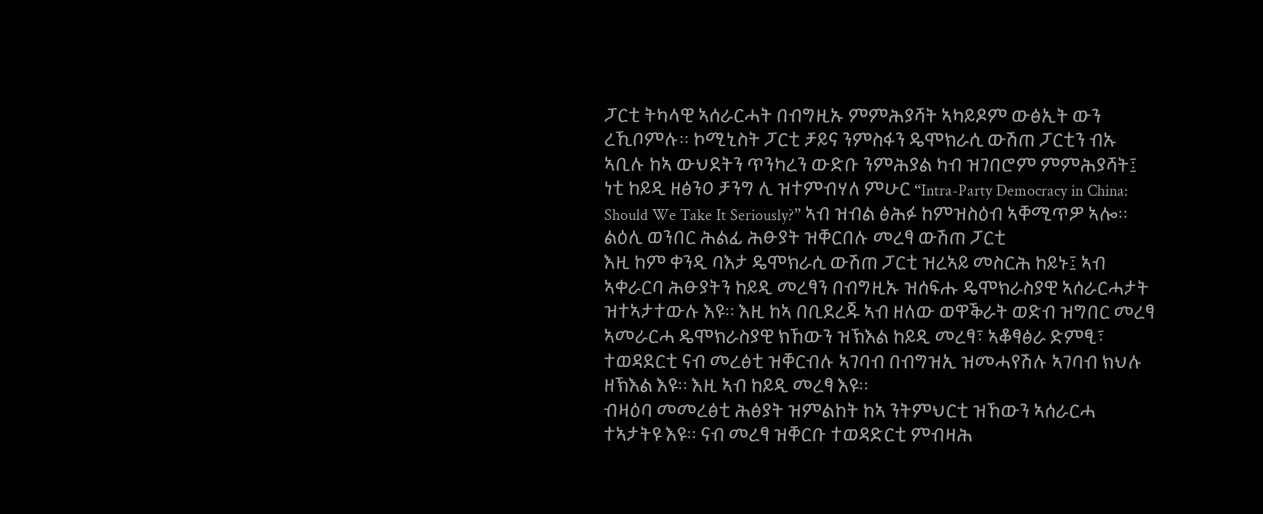ፓርቲ ትካላዊ ኣሰራርሓት በብግዚኡ ምምሕያሻት ኣካይዶም ውፅኢት ውን ረኺቦምሉ፡፡ ኮሚኒስት ፓርቲ ቻይና ንምስፋን ዴሞክራሲ ውሽጠ ፓርቲን ብኡ ኣቢሉ ከኣ ውህደትን ጥንካረን ውድቡ ንምሕያል ካብ ዝገበሮም ምምሕያሻት፤ ነቲ ከይዲ ዘፅንዐ ቻንግ ሊ ዝተምብሃለ ምሁር “Intra-Party Democracy in China: Should We Take It Seriously?” ኣብ ዝብል ፅሕፉ ከምዝስዕብ ኣቐሚጥዎ ኣሎ፡፡
ልዕሊ ወንበር ሕልፊ ሕፁያት ዝቐርበሉ መረፃ ውሽጠ ፓርቲ
እዚ ከም ቀንዲ ባእታ ዴሞክራሲ ውሽጠ ፓርቲ ዝረኣይ መስርሕ ከይኑ፤ ኣብ ኣቀራርባ ሕፁያትን ከይዲ መረፃን በብግዚኡ ዝሰፍሑ ዴሞክራስያዊ ኣሰራርሓታት ዝተኣታተውሉ እዩ፡፡ እዚ ከኣ በቢደረጁ ኣብ ዘለው ወዋቕራት ወድብ ዝግበር መረፃ ኣመራርሓ ዴሞክራስያዊ ክኸውን ዝኽእል ከይዲ መረፃ፣ ኣቆፃፅራ ድምፂ፣ ተወዳደርቲ ናብ መረፅቲ ዝቐርብሉ ኣገባብ በብግዝኢ ዝመሓየሽሉ ኣገባብ ክህሉ ዘኽእል እዩ፡፡ እዚ ኣብ ከይዲ መረፃ እዩ፡፡
ብዛዕባ መመረፅቲ ሕፅያት ዝምልከት ከኣ ንትምህርቲ ዝኸውን ኣሰራርሓ ተኣታትዩ እዩ፡፡ ናብ መረፃ ዝቐርቡ ተወዳድርቲ ምብዛሕ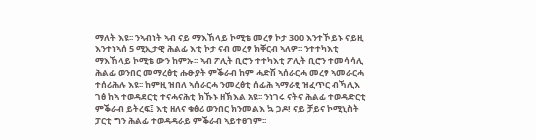ማለት እዩ፡፡ ንኣብነት ኣብ ናይ ማእኸላይ ኮሚቴ መረፃ ኮታ 300 እንተኾይኑ ናይዚ እንተነኣሰ 5 ሚኢታዊ ሕልፊ እቲ ኮታ ናብ መረፃ ክቐርብ ኣለዎ፡፡ ንተተካእቲ ማእኸላይ ኮሚቴ ውን ከምኡ፡፡ ኣብ ፖሊት ቢሮን ተተካእቲ ፖሊት ቢሮን ተመሳሳሊ ሕልፊ ወንበር መማረፅቲ ሑፁያት ምቕራብ ከም ሓድሽ ኣሰራርሓ መረፃ ኣመራርሓ ተሰሪሕሉ እዩ፡፡ ከምዚ ዝበለ ኣሰራርሓ ንመረፅቲ ሰፊሕ ኣማራፂ ዝፈጥር ብኻሊእ ገፅ ከኣ ተወዳደርቲ ተናሓናሕቲ ክኹኑ ዘኽእል አዩ፡፡ ንነገሩ ናትና ሕልፊ ተወዳድርቲ ምቕራብ ይትረፍ፤ እቲ ዘለና ቁፅሪ ወንበር ክንመልእ ኳ ጋዶ! ናይ ቻይና ኮሚኒስት ፓርቲ ግን ሕልፊ ተወዳዳራይ ምቕራብ ኣይተፀገም፡፡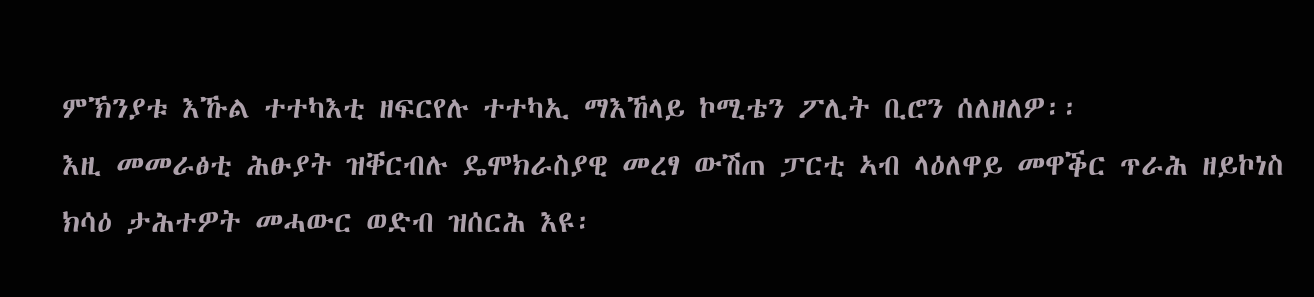ምኽንያቱ እኹል ተተካእቲ ዘፍርየሉ ተተካኢ ማእኸላይ ኮሚቴን ፖሊት ቢሮን ሰለዘለዎ፡፡
እዚ መመራፅቲ ሕፁያት ዝቐርብሉ ዴሞክራስያዊ መረፃ ውሽጠ ፓርቲ ኣብ ላዕለዋይ መዋቕር ጥራሕ ዘይኮነስ ክሳዕ ታሕተዎት መሓውር ወድብ ዝሰርሕ እዩ፡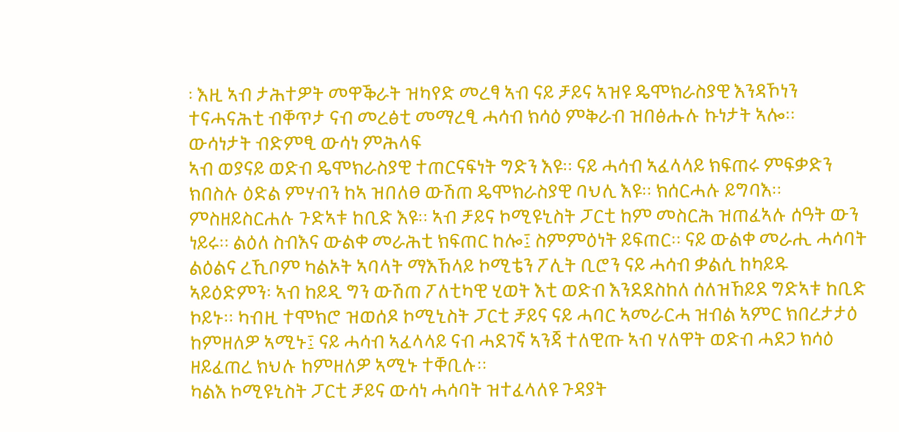፡ እዚ ኣብ ታሕተዎት መዋቕራት ዝካየድ መረፃ ኣብ ናይ ቻይና ኣዝዩ ዴሞክራስያዊ እንዳኾነን ተናሓናሕቲ ብቐጥታ ናብ መረፅቲ መማረፂ ሓሳብ ክሳዕ ምቅራብ ዝበፅሑሉ ኩነታት ኣሎ፡፡
ውሳነታት ብድምፂ ውሳነ ምሕላፍ
ኣብ ወያናይ ወድብ ዴሞክራስያዊ ተጠርናፍነት ግድን እዩ፡፡ ናይ ሓሳብ ኣፈላላይ ክፍጠሩ ምፍቃድን ክበስሉ ዕድል ምሃብን ከኣ ዝበለፀ ውሽጠ ዴሞክራስያዊ ባህሊ እዩ፡፡ ክሰርሓሉ ይግባእ፡፡ ምስዘይስርሐሉ ጉድኣቱ ከቢድ እዩ፡፡ ኣብ ቻይና ኮሚዩኒስት ፓርቲ ከም መስርሕ ዝጠፈኣሉ ሰዓት ውን ነይሩ፡፡ ልዕለ ስብእና ውልቀ መራሕቲ ክፍጠር ከሎ፤ ስምምዕነት ይፍጠር፡፡ ናይ ውልቀ መራሒ ሓሳባት ልዕልና ረኺቦም ካልኦት ኣባላት ማእኸላይ ኮሚቴን ፖሊት ቢሮን ናይ ሓሳብ ቃልሲ ከካይዱ ኣይዕድምን፡ ኣብ ከይዲ ግን ውሽጠ ፖለቲካዊ ሂወት እቲ ወድብ እንደደስከለ ሰለዝኸይደ ግድኣቱ ከቢድ ኮይኑ፡፡ ካብዚ ተሞክሮ ዝወሰዶ ኮሚኒስት ፓርቲ ቻይና ናይ ሓባር ኣመራርሓ ዝብል ኣምር ክበረታታዕ ከምዘለዎ ኣሚኑ፤ ናይ ሓሳብ ኣፈላላይ ናብ ሓደገኛ ኣንጃ ተለዊጡ ኣብ ሃለዋት ወድብ ሓደጋ ክሳዕ ዘይፈጠረ ክህሉ ከምዘለዎ ኣሚኑ ተቐቢሉ፡፡
ካልእ ኮሚዩኒስት ፓርቲ ቻይና ውሳነ ሓሳባት ዝተፈላለዩ ጉዳያት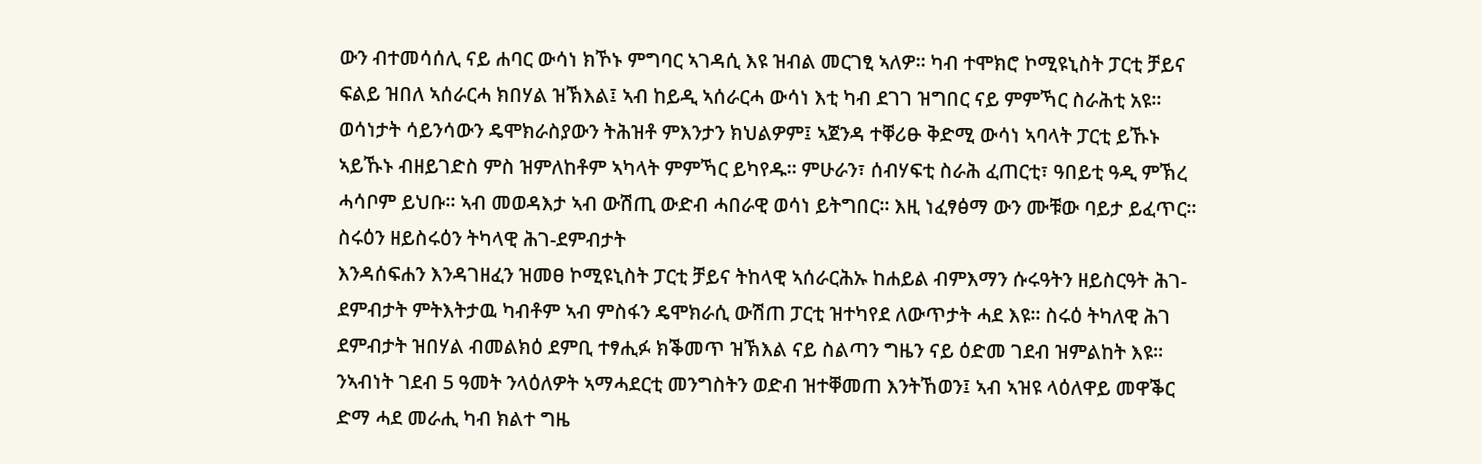ውን ብተመሳሰሊ ናይ ሐባር ውሳነ ክኾኑ ምግባር ኣገዳሲ እዩ ዝብል መርገፂ ኣለዎ፡፡ ካብ ተሞክሮ ኮሚዩኒስት ፓርቲ ቻይና ፍልይ ዝበለ ኣሰራርሓ ክበሃል ዝኽእል፤ ኣብ ከይዲ ኣሰራርሓ ውሳነ እቲ ካብ ደገገ ዝግበር ናይ ምምኻር ስራሕቲ አዩ፡፡ ወሳነታት ሳይንሳውን ዴሞክራስያውን ትሕዝቶ ምእንታን ክህልዎም፤ ኣጀንዳ ተቐሪፁ ቅድሚ ውሳነ ኣባላት ፓርቲ ይኹኑ ኣይኹኑ ብዘይገድስ ምስ ዝምለከቶም ኣካላት ምምኻር ይካየዱ፡፡ ምሁራን፣ ሰብሃፍቲ ስራሕ ፈጠርቲ፣ ዓበይቲ ዓዲ ምኽረ ሓሳቦም ይህቡ፡፡ ኣብ መወዳእታ ኣብ ውሽጢ ውድብ ሓበራዊ ወሳነ ይትግበር፡፡ እዚ ነፈፃፅማ ውን ሙቹው ባይታ ይፈጥር፡፡
ስሩዕን ዘይስሩዕን ትካላዊ ሕገ-ደምብታት
እንዳሰፍሐን እንዳገዘፈን ዝመፀ ኮሚዩኒስት ፓርቲ ቻይና ትከላዊ ኣሰራርሕኡ ከሐይል ብምእማን ሱሩዓትን ዘይስርዓት ሕገ-ደምብታት ምትእትታዉ ካብቶም ኣብ ምስፋን ዴሞክራሲ ውሽጠ ፓርቲ ዝተካየደ ለውጥታት ሓደ እዩ፡፡ ስሩዕ ትካለዊ ሕገ ደምብታት ዝበሃል ብመልክዕ ደምቢ ተፃሒፉ ክቕመጥ ዝኽእል ናይ ስልጣን ግዜን ናይ ዕድመ ገደብ ዝምልከት እዩ፡፡ ንኣብነት ገደብ 5 ዓመት ንላዕለዎት ኣማሓደርቲ መንግስትን ወድብ ዝተቐመጠ እንትኸወን፤ ኣብ ኣዝዩ ላዕለዋይ መዋቕር ድማ ሓደ መራሒ ካብ ክልተ ግዜ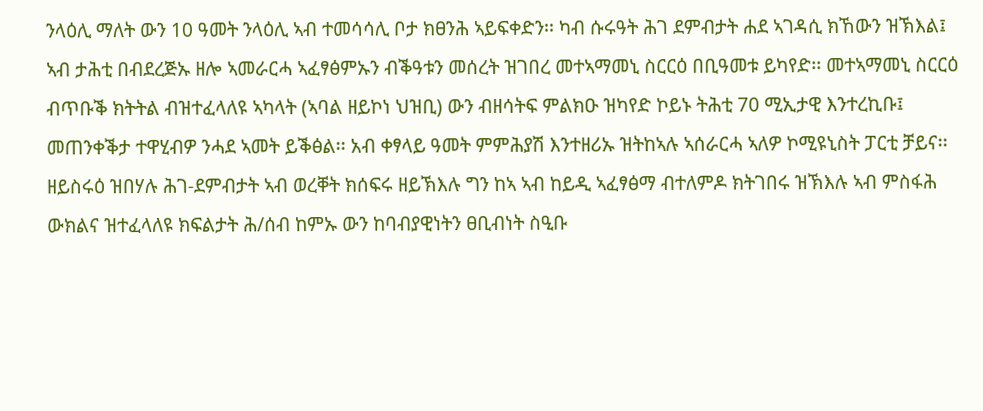ንላዕሊ ማለት ውን 10 ዓመት ንላዕሊ ኣብ ተመሳሳሊ ቦታ ክፀንሕ ኣይፍቀድን፡፡ ካብ ሱሩዓት ሕገ ደምብታት ሐደ ኣገዳሲ ክኸውን ዝኽእል፤ ኣብ ታሕቲ በብደረጅኡ ዘሎ ኣመራርሓ ኣፈፃፅምኡን ብቕዓቱን መሰረት ዝገበረ መተኣማመኒ ስርርዕ በቢዓመቱ ይካየድ፡፡ መተኣማመኒ ስርርዕ ብጥቡቕ ክትትል ብዝተፈላለዩ ኣካላት (ኣባል ዘይኮነ ህዝቢ) ውን ብዘሳትፍ ምልክዑ ዝካየድ ኮይኑ ትሕቲ 70 ሚኢታዊ እንተረኪቡ፤ መጠንቀቕታ ተዋሂብዎ ንሓደ ኣመት ይቕፅል፡፡ አብ ቀፃላይ ዓመት ምምሕያሽ እንተዘሪኡ ዝትከኣሉ ኣሰራርሓ ኣለዎ ኮሚዩኒስት ፓርቲ ቻይና፡፡
ዘይስሩዕ ዝበሃሉ ሕገ-ደምብታት ኣብ ወረቐት ክሰፍሩ ዘይኽእሉ ግን ከኣ ኣብ ከይዲ ኣፈፃፅማ ብተለምዶ ክትገበሩ ዝኽእሉ ኣብ ምስፋሕ ውክልና ዝተፈላለዩ ክፍልታት ሕ/ሰብ ከምኡ ውን ከባብያዊነትን ፀቢብነት ስዒቡ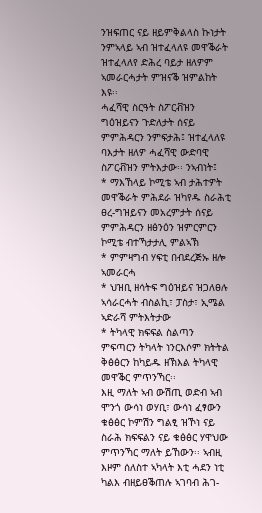ንዝፍጠር ናይ ዘይምቅልላስ ኩነታት ንምኣላይ ኣብ ዝተፈላለዩ መዋቕራት ዝተፈላለየ ድሕረ ባይታ ዘለዎም ኣመራርሓታት ምዝናቕ ዝምልከት እዩ፡፡
ሓፈሻዊ ስርዓት ስፖርቭዝን
ግዕዝይናን ጉድለታት ሰናይ ምምሕዳርን ንምፍታሕ፤ ዝተፈላለዩ ባእታት ዘለዎ ሓፈሻዊ ውድባዊ ስፖርቭዝን ምትእታው፡፡ ንኣብነት፤
* ማእኸላይ ኮሚቴ ኣብ ታሕተዎት መዋቕራት ምሕደራ ዝካየዱ ስራሕቲ ፀረ-ግዝይናን መአረምታት ሰናይ ምምሕዳርን ዘፅንዕን ዝምርምርን ኮሚቴ ብተኻታታሊ ምልኣኽ
* ምምዛግብ ሃፍቲ በብደረጅኡ ዘሎ ኣመራርሓ
* ህዝቢ ዘሳትፍ ግዕዝይና ዝጋለፀሉ ኣሳራርሓት ብስልኪ፣ ፓስታ፣ ኢሜል ኣድራሻ ምትእትታው
* ትካላዊ ክፍፍል ስልጣን ምፍጣርን ትካላት ነንርእሶም ክትትል ቅፅፅርን ከካይዱ ዘኽእል ትካላዊ መዋቕር ምጥንኻር፡፡
እዚ ማለት ኣብ ውሽጢ ወድብ ኣብ ሞንጎ ውሳነ ወሃቢ፣ ውሳነ ፈፃውን ቁፅፅር ኮምሽን ግልፂ ዝኾነ ናይ ስራሕ ክፍፍልን ናይ ቁፅፅር ሃዋህው ምጥንኻር ማለት ይኸውን፡፡ ኣብዚ እዞም ሰለስተ ኣካላት እቲ ሓደን ነቲ ካልእ ብዘይፀቕጠሉ ኣገባብ ሕገ-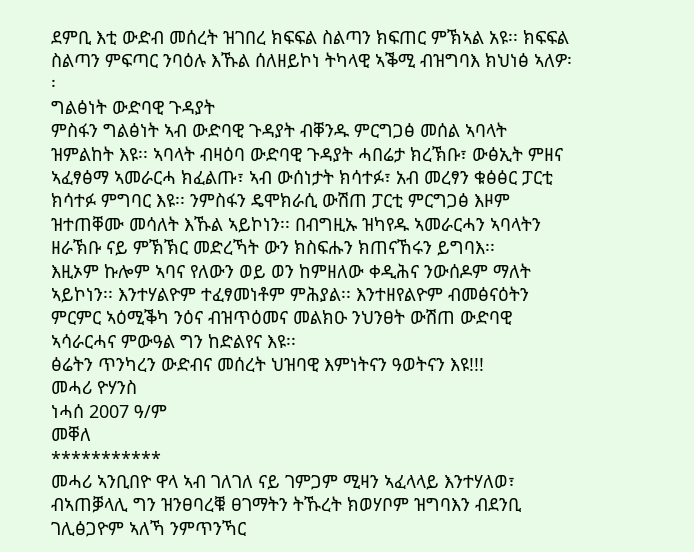ደምቢ እቲ ውድብ መሰረት ዝገበረ ክፍፍል ስልጣን ክፍጠር ምኽኣል አዩ፡፡ ክፍፍል ስልጣን ምፍጣር ንባዕሉ እኹል ሰለዘይኮነ ትካላዊ ኣቕሚ ብዝግባእ ክህነፅ ኣለዎ፡፡
ግልፅነት ውድባዊ ጉዳያት
ምስፋን ግልፅነት ኣብ ውድባዊ ጉዳያት ብቐንዱ ምርግጋፅ መሰል ኣባላት ዝምልከት እዩ፡፡ ኣባላት ብዛዕባ ውድባዊ ጉዳያት ሓበሬታ ክረኽቡ፣ ውፅኢት ምዘና ኣፈፃፅማ ኣመራርሓ ክፈልጡ፣ ኣብ ውሰነታት ክሳተፉ፣ አብ መረፃን ቁፅፅር ፓርቲ ክሳተፉ ምግባር እዩ፡፡ ንምስፋን ዴሞክራሲ ውሽጠ ፓርቲ ምርግጋፅ እዞም ዝተጠቐሙ መሳለት እኹል ኣይኮነን፡፡ በብግዚኡ ዝካየዱ ኣመራርሓን ኣባላትን ዘራኽቡ ናይ ምኽኽር መድረኻት ውን ክስፍሑን ክጠናኸሩን ይግባእ፡፡
እዚኦም ኩሎም ኣባና የለውን ወይ ወን ከምዘለው ቀዲሕና ንውሰዶም ማለት ኣይኮነን፡፡ እንተሃልዮም ተፈፃመነቶም ምሕያል፡፡ እንተዘየልዮም ብመፅናዕትን ምርምር ኣዕሚቕካ ንዕና ብዝጥዕመና መልክዑ ንህንፀት ውሽጠ ውድባዊ ኣሳራርሓና ምውዓል ግን ከድልየና እዩ፡፡
ፅሬትን ጥንካረን ውድብና መሰረት ህዝባዊ እምነትናን ዓወትናን እዩ!!!
መሓሪ ዮሃንስ
ነሓሰ 2007 ዓ/ም
መቐለ
***********
መሓሪ ኣንቢበዮ ዋላ ኣብ ገለገለ ናይ ገምጋም ሚዛን ኣፈላላይ እንተሃለወ፣ ብኣጠቓላሊ ግን ዝንፀባረቑ ፀገማትን ትኹረት ክወሃቦም ዝግባእን ብደንቢ ገሊፅጋዮም ኣለኻ ንምጥንኻር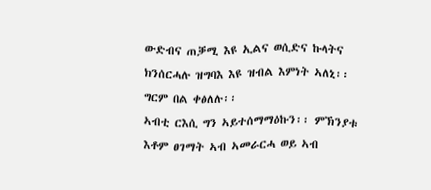ውድብና ጠቓሚ እዩ ኢልና ወሲድና ኩላትና ክንሰርሓሉ ዝግባእ እዩ ዝብል እምነት ኣለኒ፡፡ ግርም በል ቀፅለሉ፡፡
ኣብቲ ርእሲ ግን ኣይተሰማማዕኩን፡፡ ምኽንያቱ እቶም ፀገማት ኣብ ኣመራርሓ ወይ ኣብ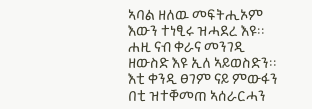ኣባል ዘለዉ መፍትሒኦም እውን ተነፂሩ ዝሓደረ እዩ፡፡ ሐዚ ናብ ቀራና መንገዲ ዘውስድ እዩ ኢለ ኣይወስድን፡፡ እቲ ቀንዲ ፀገም ናይ ምውፋን በቲ ዝተቐመጠ ኣሰራርሓን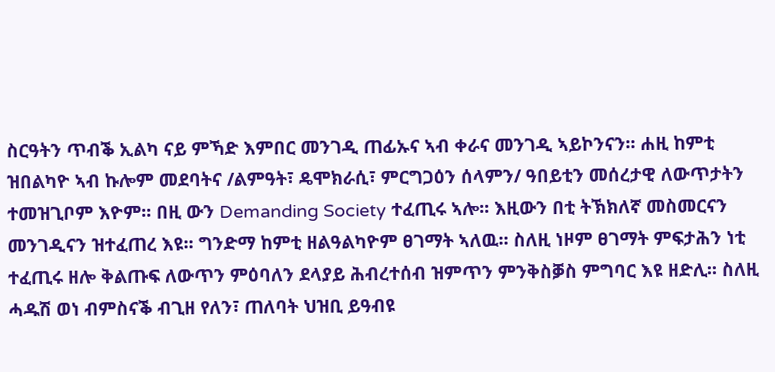ስርዓትን ጥብቕ ኢልካ ናይ ምኻድ እምበር መንገዲ ጠፊኡና ኣብ ቀራና መንገዲ ኣይኮንናን፡፡ ሐዚ ከምቲ ዝበልካዮ ኣብ ኩሎም መደባትና /ልምዓት፣ ዴሞክራሲ፣ ምርግጋዕን ሰላምን/ ዓበይቲን መሰረታዊ ለውጥታትን ተመዝጊቦም እዮም፡፡ በዚ ውን Demanding Society ተፈጢሩ ኣሎ፡፡ እዚውን በቲ ትኽክለኛ መስመርናን መንገዲናን ዝተፈጠረ እዩ፡፡ ግንድማ ከምቲ ዘልዓልካዮም ፀገማት ኣለዉ፡፡ ስለዚ ነዞም ፀገማት ምፍታሕን ነቲ ተፈጢሩ ዘሎ ቅልጡፍ ለውጥን ምዕባለን ደላያይ ሕብረተሰብ ዝምጥን ምንቅስቓስ ምግባር እዩ ዘድሊ፡፡ ስለዚ ሓዱሽ ወነ ብምስናቕ ብጊዘ የለን፣ ጠለባት ህዝቢ ይዓብዩ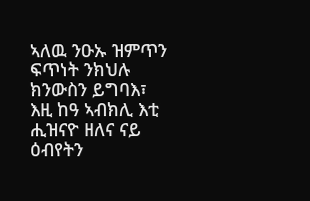ኣለዉ ንዑኡ ዝምጥን ፍጥነት ንክህሉ ክንውስን ይግባእ፣ እዚ ከዓ ኣብክሊ እቲ ሒዝናዮ ዘለና ናይ ዕብየትን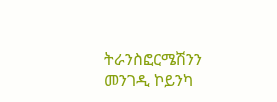ትራንስፎርሜሽንን መንገዲ ኮይንካ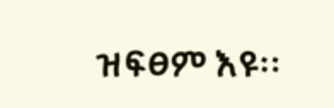ዝፍፀም እዩ፡፡